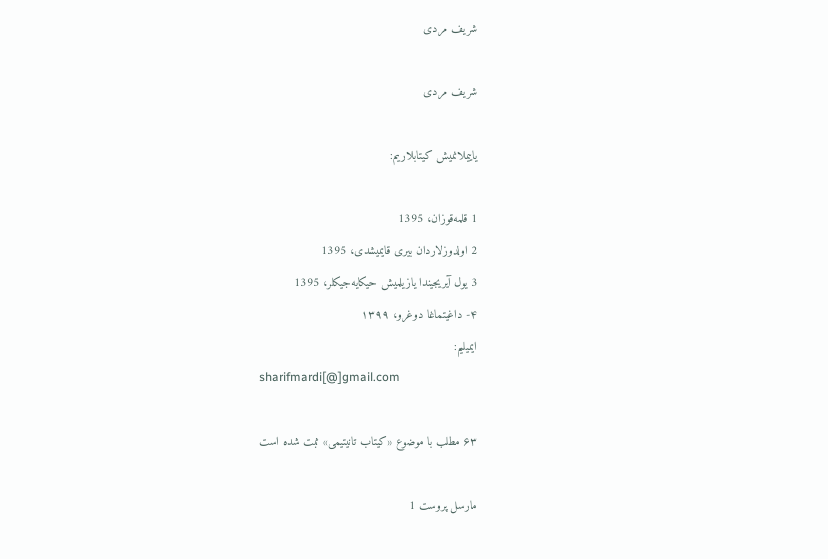شریف مردی

شریف مردی

یاییملانمیش کیتابلاریم:

1 قلمه‌قوزان، 1395
2 اولدوزلاردان بیری قایمیشدی، 1395
3 یول آیریجیندا یازیلمیش حیکایه‌جیکلر، 1395
۴- داغیتماغا دوغرو، ۱۳۹۹
ایمیلیم:
sharifmardi[@]gmail.com

۶۳ مطلب با موضوع «کیتاب تانیتیمی» ثبت شده است

مارسل پروست 1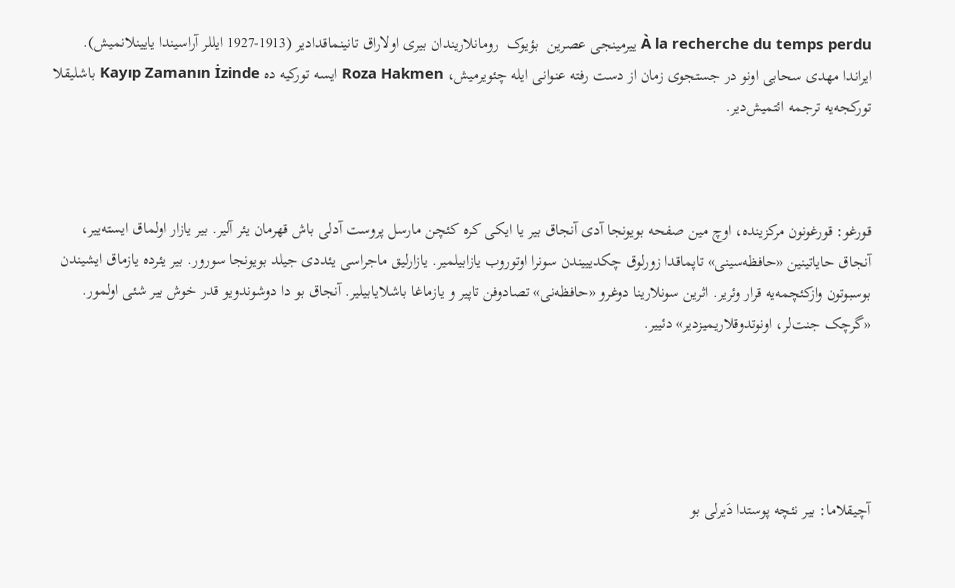À la recherche du temps perdu ییرمینجی عصرین  بؤیوک  رومانلاریندان بیری اولاراق تانینماقدادیر (1913-1927 ایللر آراسیندا یایینلانمیش). ایراندا مهدی سحابی اونو در جستجوی زمان از دست رفته عنوانی ایله چئویرمیش، Roza Hakmen ایسه تورکیه ده Kayıp Zamanın İzinde باشلیقلا تورکجه‌یه ترجمه ائتمیش‌دیر.



قورغو: قورغونون مرکزینده، اوچ مین صفحه بویونجا آدی آنجاق بیر یا ایکی کره کئچن مارسل پروست آدلی باش قهرمان یئر آلیر. بیر یازار اولماق ایسته‌ییر، آنجاق حایاتینین «حافظه‌سینی» تاپماقدا زورلوق چکدیییندن سونرا اوتوروب یازابیلمیر. یازارلیق ماجراسی یئددی جیلد بویونجا سورور. بیر یئرده یازماق ایشیندن بوسبوتون وازکئچمه‌یه قرار وئریر. اثرین سونلارینا دوغرو «حافظه‌نی» تصادوفن تاپیر و یازماغا باشلایابیلیر. آنجاق بو دا دوشوندویو قدر خوش بیر شئی اولمور. «گرچک جنت‌لر، اونوتدوقلاریمیزدیر» دئییر.





آچیقلاما: بیر نئچه پوستدا دَیرلی بو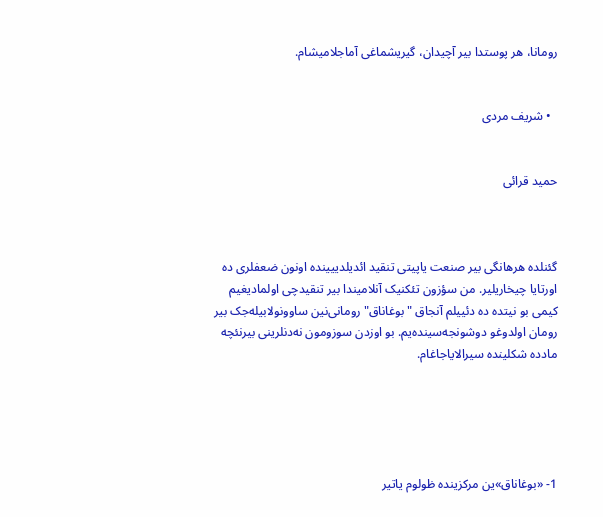رومانا، هر پوستدا بیر آچیدان، گیریشماغی آماجلامیشام.


  • شریف مردی


حمید قرائی



گئنلده هرهانگی بیر صنعت یاپیتی تنقید ائدیلدییینده اونون ضعفلری ده اورتایا چیخاریلیر. من سؤزون تئکنیک آنلامیندا بیر تنقیدچی اولمادیغیم کیمی بو نیتده ده دئییلم آنجاق "بوغاناق" رومانی‌نین ساوونولابیله‌جک بیر رومان اولدوغو دوشونجه‌سینده‌یم. بو اوزدن سوزومون نه‌دنلرینی بیرنئچه مادده شکلینده سیرالایاجاغام.





1- «بوغاناق»ین مرکزینده ظولوم یاتیر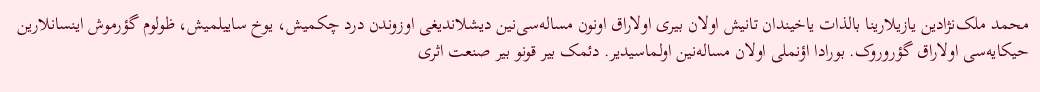محمد ملک‌نژادین یازیلارینا بالذات یاخیندان تانیش اولان بیری اولاراق اونون مساله‌سی‌نین دیشلاندیغی اوزوندن درد چکمیش، یوخ ساییلمیش، ظولوم گؤرموش اینسانلارین حیکایه‌سی اولاراق گؤروروک. بورادا اؤنملی اولان مساله‌نین اولماسیدیر. دئمک بیر قونو بیر صنعت اثری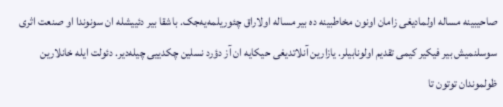صاحیبینه مساله اولمادیغی زامان اونون مخاطبینه ده بیر مساله اولاراق چئوریلمه‌یه‌جک. باشقا بیر دئییشله ان سونوندا او صنعت اثری سوسلنمیش بیر فیکیر کیمی تقدیم اولونابیلر. یازارین آنلاتدیغی حیکایه ان آز دؤرد نسلین چکدییی چیله‌دیر. دئولت ایله خانلارین ظولموندان توتون تا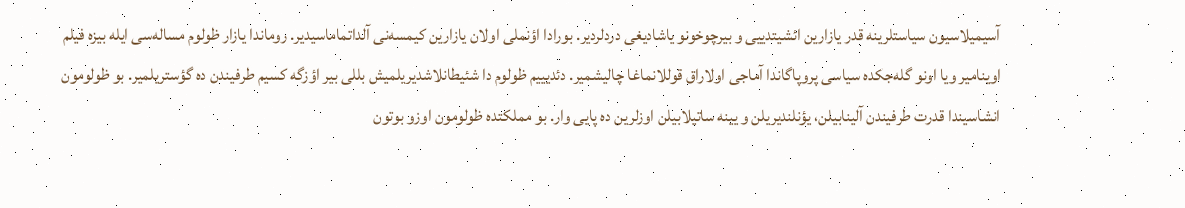آسیمیلاسیون سیاستلرینه قدر یازارین ائشیتدییی و بیرچوخونو یاشادیغی دردلردیر. بورادا اؤنملی اولان یازارین کیمسه‌نی آلداتماماسیدیر. روماندا یازار ظولوم مساله‌سی ایله بیزه فیلم اوینامیر ویا اونو گله‌جکده سیاسی پروپاگاندا آماجی اولاراق قوللانماغا چالیشمیر. دئدیییم ظولوم دا شئیطانلاشدیریلمیش بللی بیر اؤزگه کسیم طرفیندن ده گؤستریلمیر. بو ظولومون انشاسیندا قدرت طرفیندن آلینابیلن، یؤنلندیریلن و یینه ساتیلابیلن اوزلرین ده پایی وار. بو مملکتده ظولومون اوزو بوتون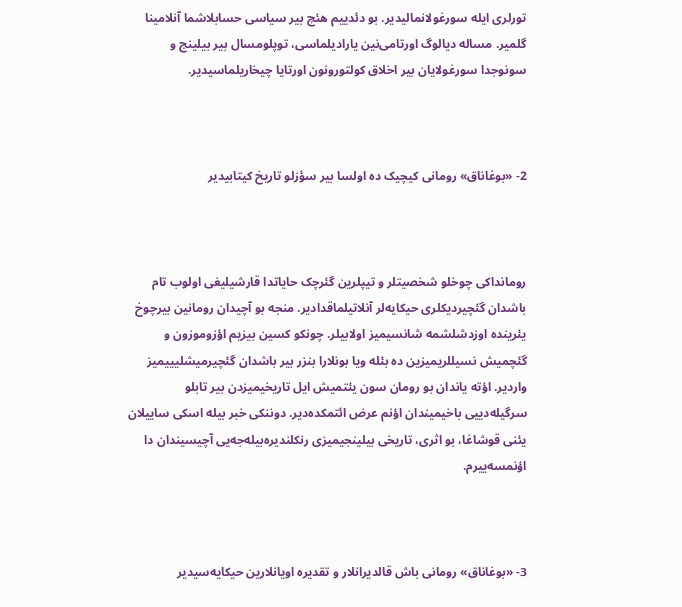تورلری ایله سورغولانمالیدیر. بو دئدییم هئچ بیر سیاسی حسابلاشما آنلامینا گلمیر. مساله دیالوگ اورتامی‌نین یارادیلماسی، توپلومسال بیر بیلینج و سونوجدا سورغولایان بیر اخلاق کولتورونون اورتایا چیخاریلماسیدیر.



2- «بوغاناق» رومانی کیچیک ده اولسا بیر سؤزلو تاریخ کیتابیدیر



رومانداکی چوخلو شخصیتلر و تیپلرین گئرچک حایاتدا قارشیلیغی اولوب تام باشدان گئچیردیکلری حیکایه‌لر آنلاتیلماقدادیر. منجه بو آچیدان رومانین بیرچوخ یئرینده اوزدشلشمه شانسیمیز اولابیلر. چونکو کسین بیزیم اؤزوموزون و گئچمیش نسیللریمیزین ده بئله ویا بونلارا بنزر بیر باشدان گئچیرمیشلیییمیز واردیر. اؤته یاندان بو رومان سون یئتمیش ایل تاریخیمیزدن بیر تابلو سرگیله‌دییی باخیمیندان اؤنم عرض ائتمکده‌دیر. دوننکی خبر بیله اسکی ساییلان یئنی قوشاغا، بو اثری، تاریخی بیلینجیمیزی رنکلندیره‌بیله‌جه‌یی آچیسیندان دا اؤنمسه‌ییرم.



3- «بوغاناق» رومانی باش قالدیرانلار و تقدیره اویانلارین حیکایه‌سیدیر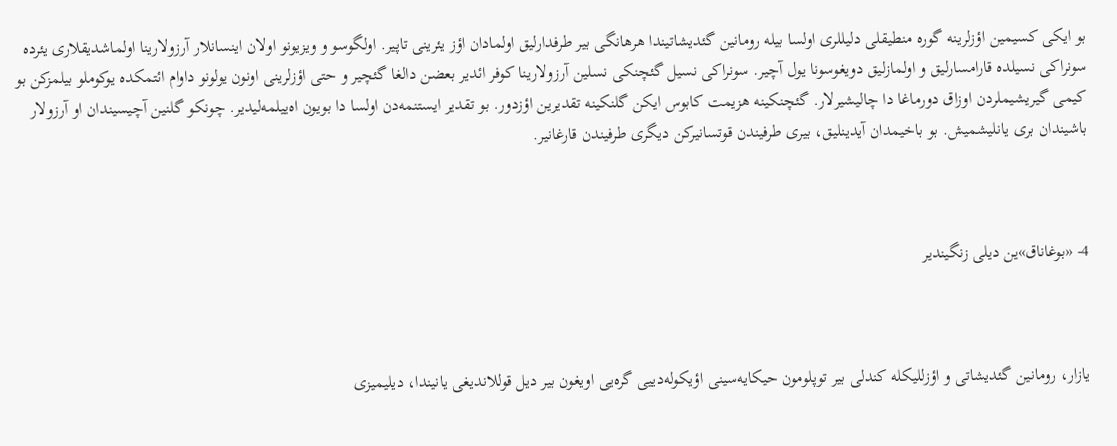بو ایکی کسیمین اؤزلرینه گوره منطیقلی دلیللری اولسا بیله رومانین گئدیشاتیندا هرهانگی بیر طرفدارلیق اولمادان اؤز یئرینی تاپیر. اولگوسو و ویزیونو اولان اینسانلار آرزولارینا اولماشدیقلاری یئرده سونراکی نسیلده قارامسارلیق و اولمازلیق دویغوسونا یول آچیر. سونراکی نسیل گئچنکی نسلین آرزولارینا کوفر ائدیر بعضن دالغا گئچیر و حتی اؤزلرینی اونون یولونو داوام ائتمکده یوکوملو بیلمزکن بو کیمی گیریشیملردن اوزاق دورماغا دا چالیشیرلار. گئچنکینه هزیمت کابوس ایکن گلنکینه تقدیرین اؤزدور. بو تقدیر ایستنمه‌دن اولسا دا بویون اه‌ییلمه‌لیدیر. چونکو گلنین آچیسیندان او آرزولار باشیندان بری یانلیشمیش. بو باخیمدان آیدینلیق، بیری طرفیندن قوتسانیرکن دیگری طرفیندن قارغانیر.



4- «بوغاناق»ین دیلی زنگیندیر



یازار، رومانین گئدیشاتی و اؤزللیکله کندلی بیر توپلومون حیکایه‌سینی اؤیکوله‌دییی گره‌یی اویغون بیر دیل قوللاندیغی یانیندا، دیلیمیزی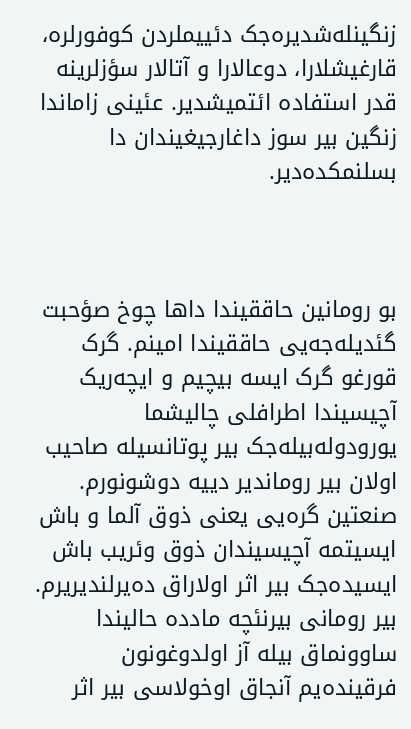زنگینله‌شدیره‌جک دئییملردن کوفورلره، قارغیشلارا، دوعالارا و آتالار سؤزلرینه قدر استفاده ائتمیشدیر. عئینی زاماندا زنگین بیر سوز داغارجیغیندان دا بسلنمکده‌دیر.



بو رومانین حاققیندا داها چوخ صؤحبت گئدیله‌جه‌یی حاققیندا امینم. گرک قورغو گرک ایسه بیچیم و ایچه‌ریک آچیسیندا اطرافلی چالیشما یورودوله‌بیله‌جک بیر پوتانسیله صاحیب اولان بیر روماندیر دییه دوشونورم. صنعتین گره‌یی یعنی ذوق آلما و باش ایسیتمه آچیسیندان ذوق وئریب باش ایسیده‌جک بیر اثر اولاراق ده‌یرلندیریرم. بیر رومانی بیرنئچه مادده حالیندا ساوونماق بیله آز اولدوغونون فرقینده‌یم آنجاق اوخولاسی بیر اثر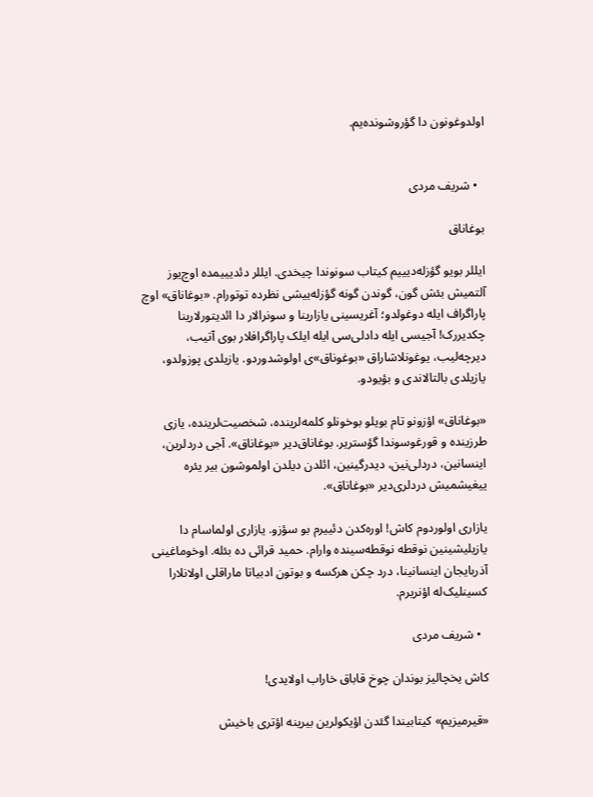اولدوغونون دا گؤروشونده‌یم.


  • شریف مردی

بوغاناق

ایللر بویو گؤزله‌دیییم کیتاب سونوندا چیخدی. ایللر دئدیییمده اوچ‌یوز آلتمیش بئش گون، گوندن گونه گؤزله‌ییشی نظرده توتورام. «بوغاناق» اوچ پاراگراف ایله دوغولدو؛ آغریسینی یازارینا و سونرالار دا ائدیتورلارینا چکدیررک! آجیسی ایله دادلی‌سی ایله ایلک پاراگرافلار بوی آتیب، دیرچه‌لیب، یوغونلاشاراق «بوغوناق»ی اولوشدوردو. یازیلدی پوزولدو، یازیلدی بالتالاندی و بؤیودو.

«بوغاناق» اؤزونو تام بویلو بوخونلو کلمه‌لرینده، شخصیت‌لرینده، یازی طرزینده و قورغوسوندا گؤستریر. بوغاناق‌دیر «بوغاناق». آجی دردلرین، اینسانین، دردلی‌نین، دیدرگینین، ائلدن دیلدن اولموشون بیر یئره ییغیشمیش دردلری‌دیر «بوغاناق».

یازاری اولوردوم کاش! اوره‌کدن دئییرم بو سؤزو. یازاری اولماسام دا یازیلیشینین نوقطه نوقطه‌سینده وارام. حمید قرائی ده بئله. اوخوماغینی آذربایجان اینسانینا، درد چکن هرکسه و بوتون ادبیاتا ماراقلی اولانلارا کسینلیک‌له اؤنریرم.

  • شریف مردی

کاش یخچالیز بوندان چوخ قاباق خاراب اولایدی!

«قیرمیزیم» کیتابیندا گئدن اؤیکولرین بیرینه اؤتری باخیش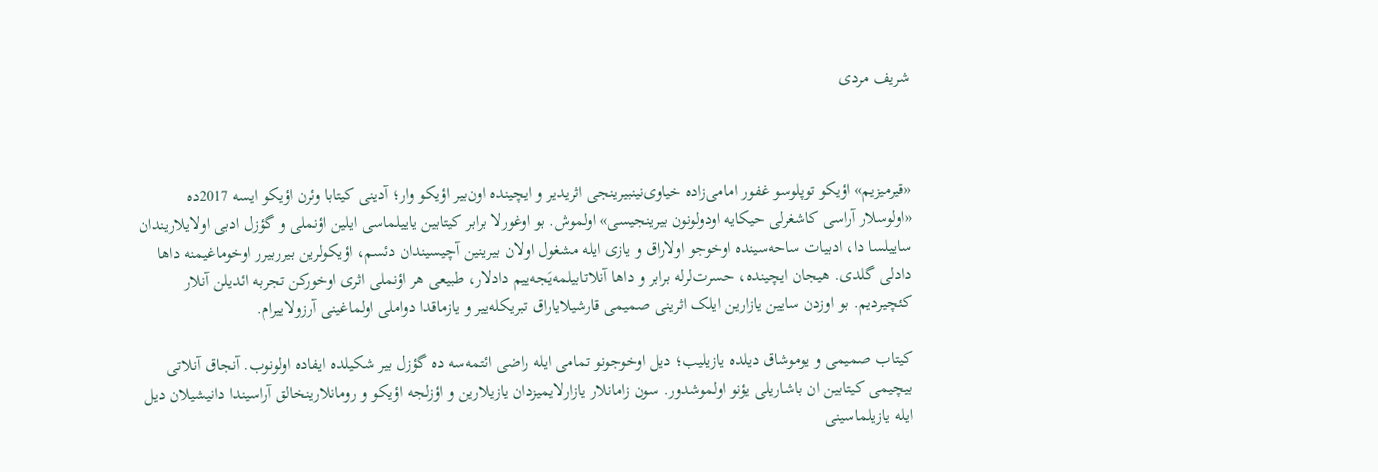شریف مردی



«قیرمیزیم» اؤیکو توپلوسو غفور امامی‌زاده خیاوی‌نینبیرینجی اثریدیر و ایچینده اون‌بیر اؤیکو وار؛ آدینی کیتابا وئرن اؤیکو ایسه 2017ده «اولوسلار آراسی کاشغرلی حیکایه اودولونون بیرینجیسی» اولموش. بو اوغورلا برابر کیتابین یاییلماسی ایلین اؤنملی و گؤزل ادبی اولایلاریندان ساییلسا دا، ادبیات ساحه‌سینده اوخوجو اولاراق و یازی ایله مشغول اولان بیرینین آچیسیندان دئسم، اؤیکولرین بیرربیرر اوخوماغیمنه داها دادلی گلدی. هیجان ایچینده، حسرت‌لرله برابر و داها آنلاتابیلمه‌یَجه‌ییم دادلار، طبیعی هر اؤنملی اثری اوخورکن تجربه ائدیلن آنلار کئچیردیم. بو اوزدن سایین یازارین ایلک اثرینی صمیمی قارشیلایاراق تبریکله‌ییر و یازماقدا دواملی اولماغینی آرزولاییرام.

کیتاب صمیمی و یوموشاق دیلده یازیلیب؛ دیل اوخوجونو تمامی ایله راضی ائتمه‌سه ده گؤزل بیر شکیلده ایفاده اولونوب. آنجاق آنلاتی بیچیمی کیتابین ان باشاریلی یؤنو اولموشدور. سون زامانلار یازارلایمیزدان یازیلارین و اؤزلجه اؤیکو و رومانلارینخالق آراسیندا دانیشیلان دیل ایله یازیلماسینی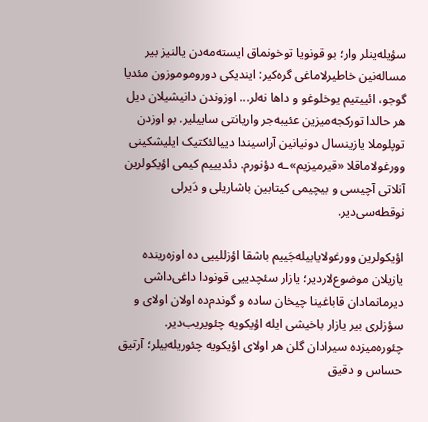سؤیله‌ینلر وار؛ بو قونویا توخونماق ایسته‌مه‌دن یالنیز بیر مساله‌نین خاطیرلاماغی گره‌کیر: ایندیکی دوروموموزون مئدیا گوجو، ائییتیم یوخلوغو و داها نه‌لر... اوزوندن دانیشیلان دیل هر حالدا تورکجه‌میزین عئیبه‌جر واریانتی ساییلیر. بو اوزدن توپلوملا یازینسال دونیانین آراسیندا دییالئکتیک ایلیشکینی وورغولاماقلا «قیرمیزیم»ـه دؤنورم. دئدیییم کیمی اؤیکولرین آنلاتی آچیسی و بیچیمی کیتابین باشاریلی و دَیرلی نوقطه‌سی‌دیر.

اؤیکولرین وورغولایابیله‌جَییم باشقا اؤزللییی ده اوزه‌رینده یازیلان موضوع‌لاردیر؛ یازار سئچدییی قونودا داغی‌داشی دیرمانمادان قاباغینا چیخان ساده و گوندم‌ده اولان اولای و سؤزلری بیر یازار باخیشی ایله اؤیکویه چئویریب‌دیر. چئوره‌میزده سیرادان گلن هر اولای اؤیکویه چئوریله‌بیلر؛ آرتیق حساس و دقیق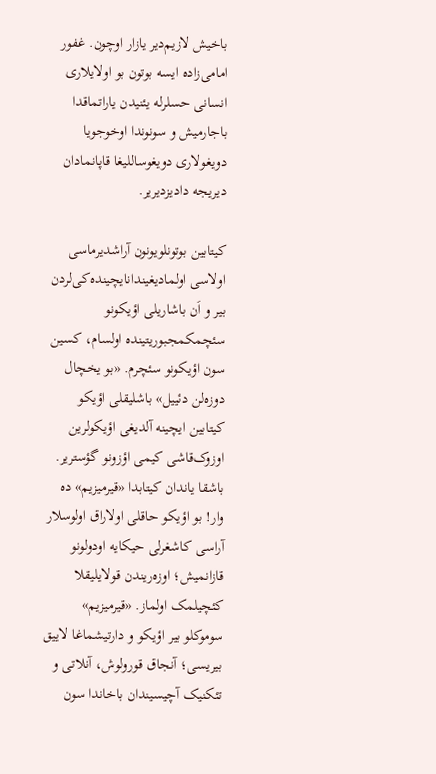باخیش لازیم‌دیر یازار اوچون. غفور امامی‌زاده ایسه بوتون بو اولایلاری انسانی حسلرله یئنیدن یاراتماقدا باجارمیش و سونوندا اوخوجویا دویغولاری دویغوساللیغا قاپانمادان دیریجه دادیزدیریر.

کیتابین بوتونلویونون آراشدیرماسی اولاسی اولمادیغیندانایچینده‌کی‌لردن بیر و اَن باشاریلی اؤیکونو سئچمکمجبوریتینده اولسام، کسین سون اؤیکونو سئچرم. «بو یخچال دوزه‌لن دئییل» باشلیقلی اؤیکو کیتابین ایچینه آلدیغی اؤیکولرین اوزوک‌قاشی کیمی اؤزونو گؤستریر. باشقا یاندان کیتابدا «قیرمیزیم» ده وار! بو اؤیکو حاقلی اولاراق اولوسلار آراسی کاشغرلی حیکایه اودولونو قازانمیش؛ اوزه‌ریندن قولایلیقلا کئچیلمک اولماز. «قیرمیزیم» سوموکلو بیر اؤیکو و دارتیشماغا لاییق بیریسی؛ آنجاق قورولوش، آنلاتی و تئکنیک آچیسیندان باخاندا سون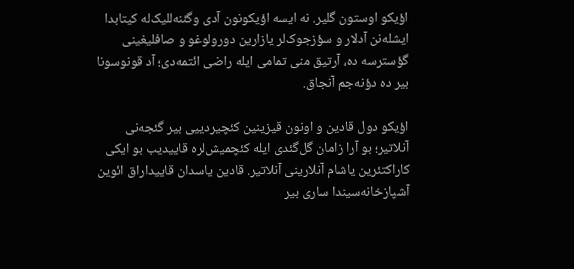اؤیکو اوستون گلیر. نه ایسه اؤیکونون آدی وگئنه‌للیک‌له کیتابدا ایشله‌نن آدلار و سؤزجوک‌لر یازارین دورولوغو و صافلیغینی گؤسترسه ده، آرتیق منی تمامی ایله راضی ائتمه‌دی؛ آد قونوسونا بیر ده دؤنه‌جم آنجاق.

اؤیکو دول قادین و اونون قیزینین کئچیردییی بیر گئجه‌نی آنلاتیر؛ بو آرا زامان گل‌گئدی ایله کئچمیش‌لره قاییدیب بو ایکی کاراکتئرین یاشام آنلارینی آنلاتیر. قادین یاسدان قاییداراق ائوین آشپازخانه‌سیندا ساری بیر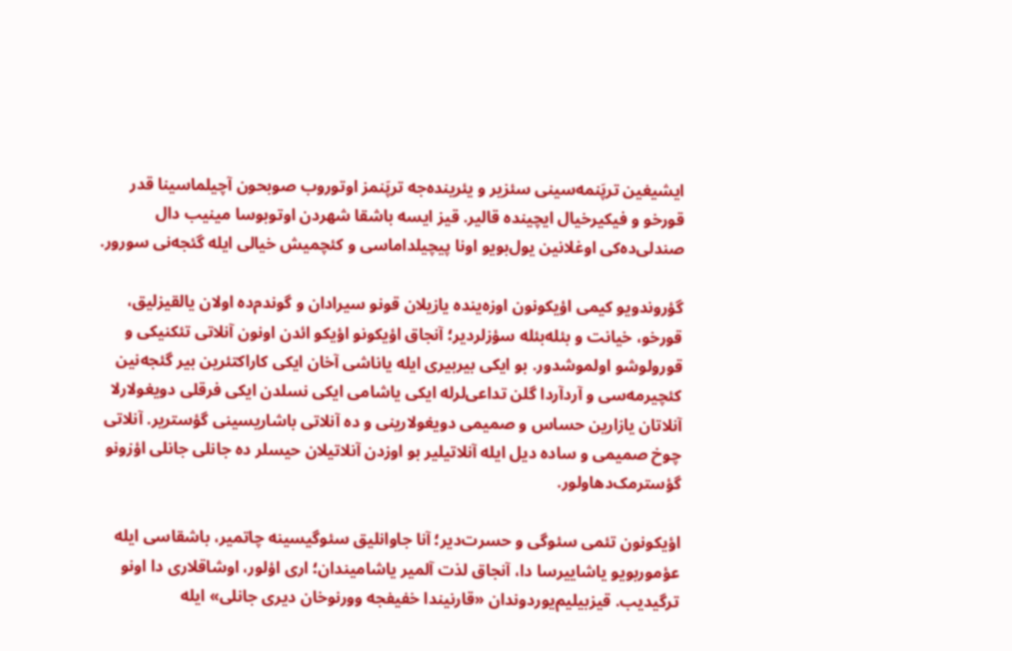ایشیغین ترپَنمه‌سینی سئزیر و یئرینده‌جه ترپَنمز اوتوروب صوبحون آچیلماسینا قدر قورخو و فیکیرخیال ایچینده قالیر. قیز ایسه باشقا شهردن اوتوبوسا مینیب دال صندلی‌ده‌کی اوغلانین یول‌بویو اونا پیچیلداماسی و کئچمیش خیالی ایله گئجه‌نی سورور.

گؤروندویو کیمی اؤیکونون اوزه‌ینده یازیلان قونو سیرادان و گوندم‌ده اولان یالقیزلیق، قورخو، خیانت و بئله‌بئله سؤزلردیر؛ آنجاق اؤیکونو اؤیکو ائدن اونون آنلاتی تئکنیکی و قورولوشو اولموشدور. بو ایکی بیربیری ایله یاناشی آخان ایکی کاراکتئرین بیر گئجه‌نین کئچیرمه‌سی و آردآردا گلن تداعی‌لرله ایکی یاشامی ایکی نسلدن ایکی فرقلی دویغولارلا آنلاتان یازارین حساس و صمیمی دویغولارینی و ده آنلاتی باشاریسینی گؤستریر. آنلاتی چوخ صمیمی و ساده دیل ایله آنلاتیلیر بو اوزدن آنلاتیلان حیسلر ده جانلی جانلی اؤزونو گؤسترمک‌دهاولور.

اؤیکونون تئمی سئوگی و حسرت‌دیر؛ آنا جاوانلیق سئوگیسینه چاتمیر، باشقاسی ایله عؤموربویو یاشاییرسا دا، آنجاق لذت آلمیر یاشامیندان؛ اری اؤلور، اوشاقلاری دا اونو ترگیدیب. قیزبیلیم‌یوردوندان «قارنیندا خفیفجه وورنوخان دیری جانلی» ایله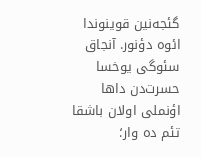گئجه‌نین قوینوندا ائوه دؤنور. آنجاق سئوگی یوخسا حسرت‌دن داها اؤنملی اولان باشقا تئم ده وار؛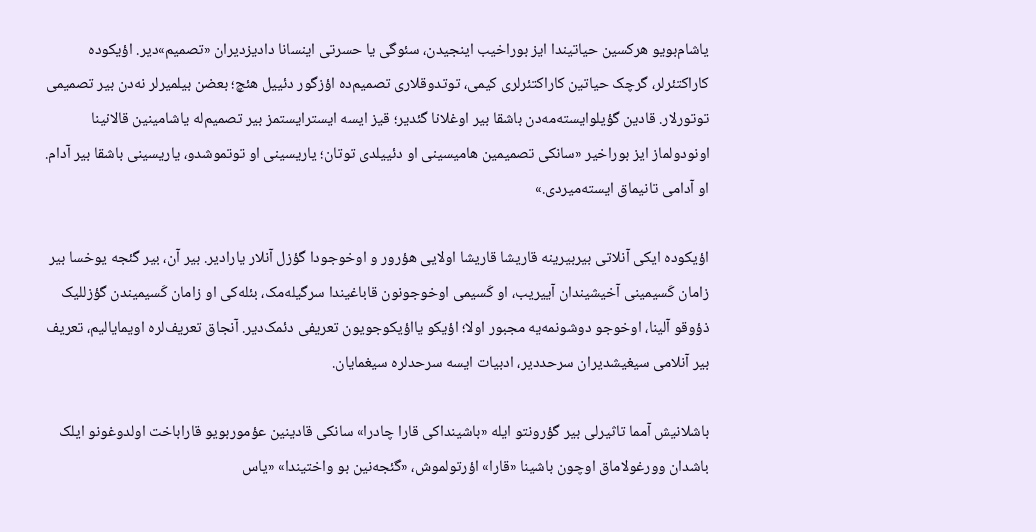یاشام‌بویو هرکسین حیاتیندا ایز بوراخیب اینجیدن، سئوگی یا حسرتی اینسانا دادیزدیران «تصمیم»دیر. اؤیکوده کاراکتئرلر، گرچک حیاتین کاراکتئرلری کیمی، توتدوقلاری تصمیم‌ده اؤزگور دئییل هئچ؛ بعضن بیلمیرلر نه‌دن بیر تصمیمی توتورلار. قادین گؤیلوایسته‌مه‌دن باشقا بیر اوغلانا گئدیر؛ قیز ایسه ایسترایستمز بیر تصمیم‌له یاشامینین قالانینا اونودولماز ایز بوراخیر «سانکی تصمیمین هامیسینی او دئییلدی توتان؛ یاریسینی او توتموشدو، یاریسینی باشقا بیر آدام. او آدامی تانیماق ایسته‌میردی.»

اؤیکوده ایکی آنلاتی بیربیرینه قاریشا قاریشا اولایی هؤرور و اوخوجودا گؤزل آنلار یارادیر. بیر آن، بیر گئجه یوخسا بیر زامان کَسیمینی آخیشیندان آییریب، او کَسیمی اوخوجونون قاباغیندا سرگیله‌مک، بئله‌کی او زامان کَسیمیندن گؤزللیک ذؤوقو آلینا، اوخوجو دوشونمه‌یه مجبور اولا؛ اؤیکو یااؤیکوجویون تعریفی دئمک‌دیر. آنجاق تعریف‌لره اویمایالیم، تعریف بیر آنلامی سیغیشدیران سرحددیر، ادبیات ایسه سرحدلره سیغمایان.

باشلانیش آمما تاثیرلی بیر گؤرونتو ایله «باشینداکی قارا چادرا» سانکی قادینین عؤموربویو قاراباخت اولدوغونو ایلک باشدان وورغولاماق اوچون باشینا «قارا» اؤرتولموش، «گئجه‌نین بو واختیندا» «یاس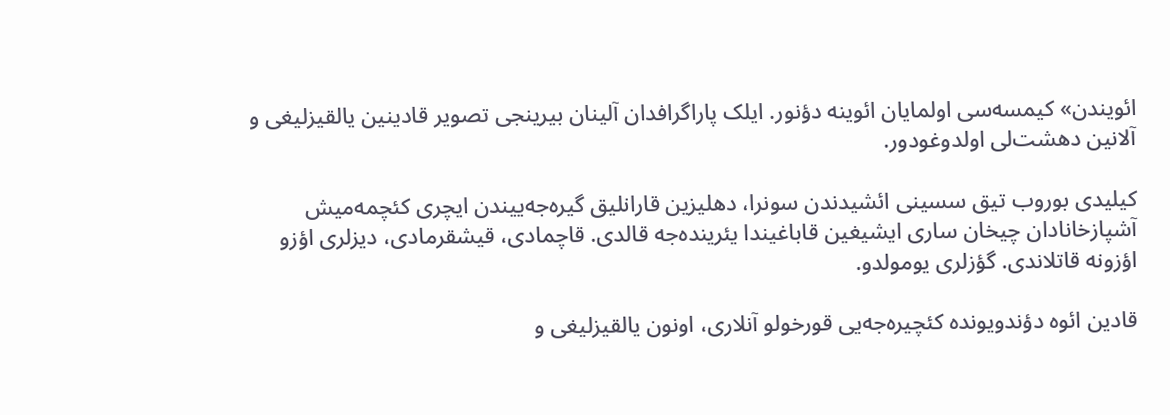ائویندن» کیمسه‌سی اولمایان ائوینه دؤنور. ایلک پاراگرافدان آلینان بیرینجی تصویر قادینین یالقیزلیغی و آلانین دهشت‌لی اولدوغودور.

کیلیدی بوروب تیق سسینی ائشیدندن سونرا، دهلیزین قارانلیق گیره‌جه‌ییندن ایچری کئچمه‌میش آشپازخانادان چیخان ساری ایشیغین قاباغیندا یئرینده‌جه قالدی. قاچمادی، قیشقرمادی، دیزلری اؤزو اؤزونه قاتلاندی. گؤزلری یومولدو.

قادین ائوه دؤندویونده کئچیره‌جه‌یی قورخولو آنلاری، اونون یالقیزلیغی و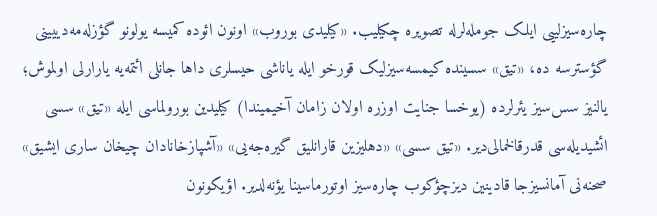چاره‌سیزلییی ایلک جومله‌لرله تصویره چکیلیب. «کیلیدی بوروب» اونون ائوده کمیسه یولونو گؤزله‌مه‌دییینی گؤسترسه ده، «تیق» سسینده کیمسه‌سیزلیک قورخو ایله یاناشی حیسلری داها جانلی ائتمه‌یه یارارلی اولموش؛ یالنیز سس‌سیز یئرلرده (یوخسا جنایت اوزره اولان زامان آخیمیندا) کیلیدین بورولماسی ایله «تیق» سسی ائشیدیله‌سی قدرقالخمالی‌دیر. «تیق سسی» «دهلیزین قارانلیق گیره‌جه‌یی» «آشپازخانادان چیخان ساری ایشیق» صحنه‌نی آمانسیزجا قادینین دیزچؤکوب چاره‌سیز اوتورماسینا یؤنه‌لدیر. اؤیکونون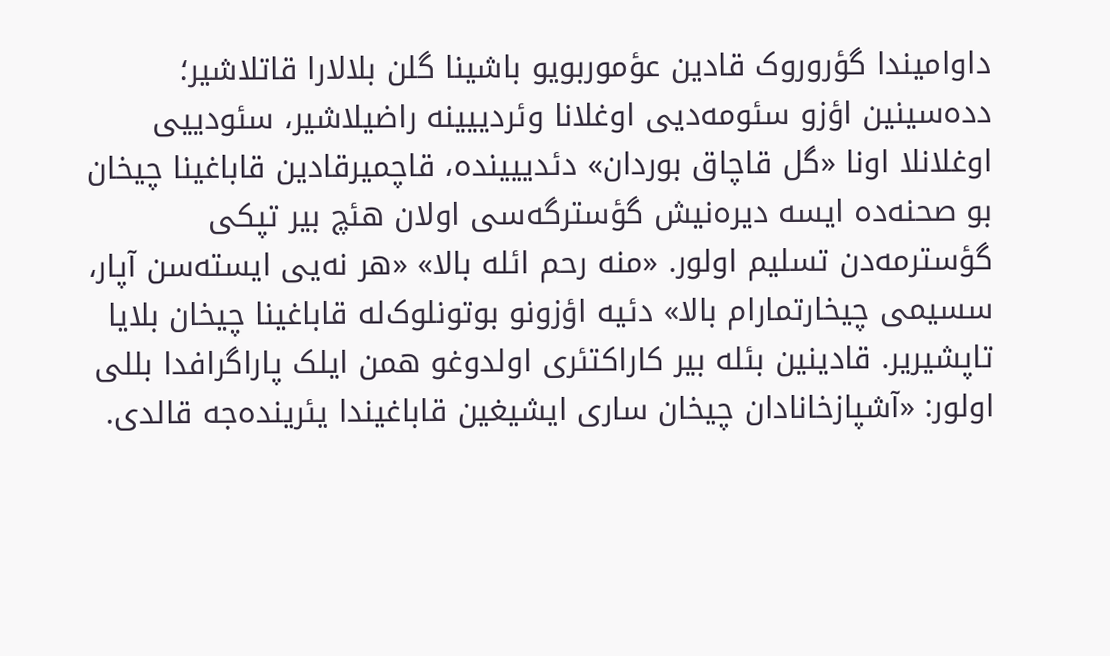داوامیندا گؤروروک قادین عؤموربویو باشینا گلن بلالارا قاتلاشیر؛ دده‌سینین اؤزو سئومه‌دیی اوغلانا وئردییینه راضیلاشیر، سئودییی اوغلانلا اونا «گل قاچاق بوردان» دئدییینده، قاچمیرقادین قاباغینا چیخان بو صحنه‌ده ایسه دیره‌نیش گؤسترگه‌سی اولان هئچ بیر تپکی گؤسترمه‌دن تسلیم اولور. «منه رحم ائله بالا» «هر نه‌یی ایسته‌سن آپار، سسیمی چیخارتمارام بالا» دئیه اؤزونو بوتونلوک‌له قاباغینا چیخان بلایا تاپشیریر. قادینین بئله بیر کاراکتئری اولدوغو همن ایلک پاراگرافدا بللی اولور: «آشپازخانادان چیخان ساری ایشیغین قاباغیندا یئرینده‌جه قالدی.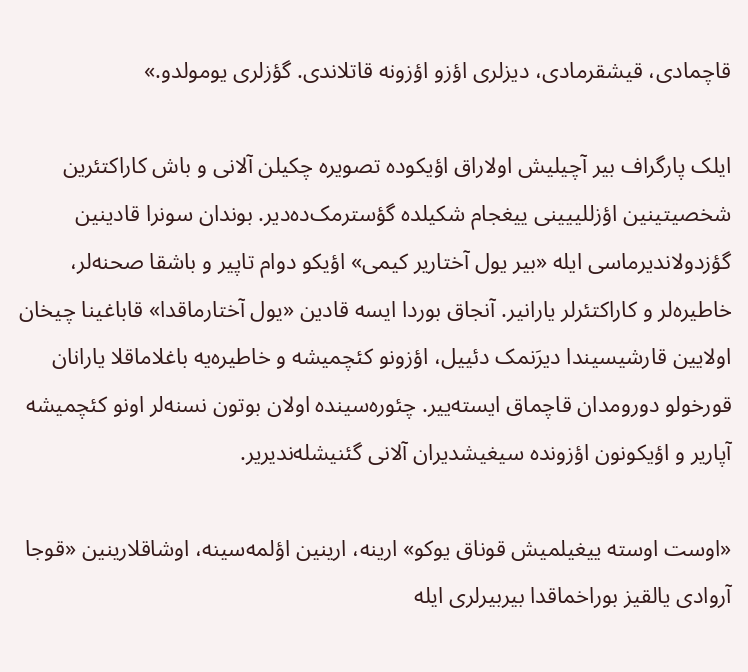قاچمادی، قیشقرمادی، دیزلری اؤزو اؤزونه قاتلاندی. گؤزلری یومولدو.»

ایلک پارگراف بیر آچیلیش اولاراق اؤیکوده تصویره چکیلن آلانی و باش کاراکتئرین شخصیتینین اؤزللییینی ییغجام شکیلده گؤسترمک‌ده‌دیر. بوندان سونرا قادینین گؤزدولاندیرماسی ایله «بیر یول آختاریر کیمی» اؤیکو دوام تاپیر و باشقا صحنه‌لر، خاطیره‌لر و کاراکتئرلر یارانیر. آنجاق بوردا ایسه قادین «یول آختارماقدا» قاباغینا چیخان اولایین قارشیسیندا دیرَنمک دئییل، اؤزونو کئچمیشه و خاطیره‌یه باغلاماقلا یارانان قورخولو دورومدان قاچماق ایسته‌ییر. چئوره‌سینده اولان بوتون نسنه‌لر اونو کئچمیشه آپاریر و اؤیکونون اؤزونده سیغیشدیران آلانی گئنیشله‌ندیریر.

«اوست اوسته ییغیلمیش قوناق یوکو» ارینه، ارینین اؤلمه‌سینه، اوشاقلارینین «قوجا آروادی یالقیز بوراخماقدا بیربیرلری ایله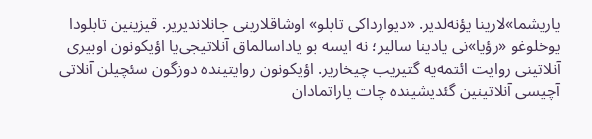یاریشما»لارینا یؤنه‌لدیر. «دیوارداکی تابلو» اوشاقلارینی جانلاندیریر. قیزینین تابلودا یوخلوغو «رؤیا»نی یادینا سالیر؛ نه ایسه بو یاداسالماق آنلاتیجی‌یا اؤیکونون اوبیری آنلاتینی روایت ائتمه‌یه گتیریب چیخاریر. اؤیکونون روایتینده دوزگون سئچیلن آنلاتی آچیسی آنلاتینین گئدیشینده چات یاراتمادان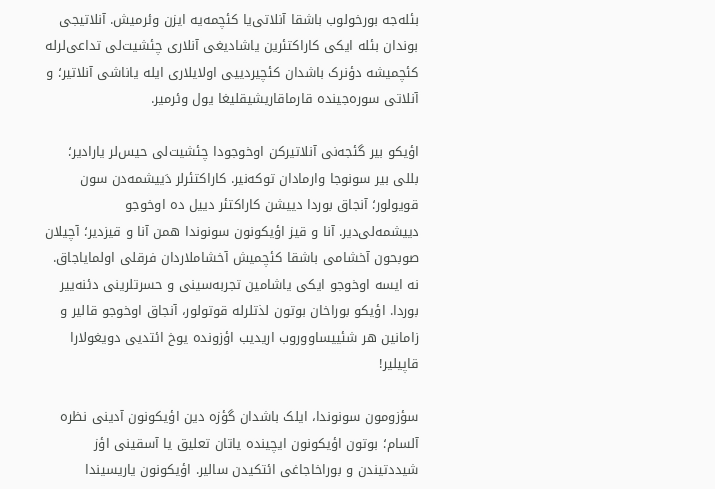بئله‌جه بورخولوب باشقا آنلاتی‌یا کئچمه‌یه ایزن وئرمیش. آنلاتیجی بوندان بئله ایکی کاراکتئرین یاشادیغی آنلاری چئشیت‌لی تداعی‌لرله کئچمیشه دؤنرک باشدان کئچیردییی اولایلاری ایله یاناشی آنلاتیر؛ و آنلاتی سوره‌جینده قارماقاریشیقلیغا یول وئرمیر.

اؤیکو بیر گئجه‌نی آنلاتیرکن اوخوجودا چئشیت‌لی حیس‌لر یارادیر؛ بللی بیر سونوجا وارمادان توکه‌نیر. کاراکتئرلر دَییشمه‌دن سون قویولور؛ آنجاق بوردا دییشن کاراکتئر دییل ده اوخوجو دییشمه‌لی‌دیر. آنا و قیز اؤیکونون سونوندا همن آنا و قیزدیر؛ آچیلان صوبحون آخشامی باشقا کئچمیش آخشاملاردان فرقلی اولمایاجاق. نه ایسه اوخوجو ایکی یاشامین تجربه‌سینی و حسرتلرینی دئنه‌ییر بوردا. اؤیکو بوراخان بوتون لذتلرله قوتولور، آنجاق اوخوجو قالیر و زامانین هر شئییساووروب اریدیب اؤزونده یوخ ائتدیی دویغولارا قاپیلیر!

سؤزومون سونوندا، ایلک باشدان گؤزه دین اؤیکونون آدینی نظره آلسام؛ بوتون اؤیکونون ایچینده یاتان تعلیق یا آسقینی اؤز شیددتیندن و بوراخاجاغی ائتکیدن سالیر. اؤیکونون یاریسیندا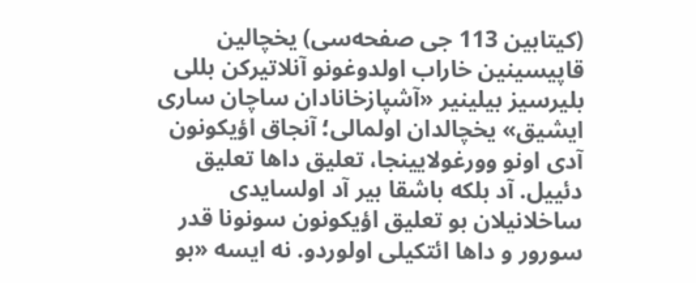(کیتابین 113 جی صفحه‌سی) یخچالین قاپیسینین خاراب اولدوغونو آنلاتیرکن بللی بلیرسیز بیلینیر «آشپازخانادان ساچان ساری ایشیق» یخچالدان اولمالی؛ آنجاق اؤیکونون آدی اونو وورغولایینجا، تعلیق داها تعلیق دئییل. آد بلکه باشقا بیر آد اولسایدی ساخلانیلان بو تعلیق اؤیکونون سونونا قدر سورور و داها ائتکیلی اولوردو. نه ایسه «بو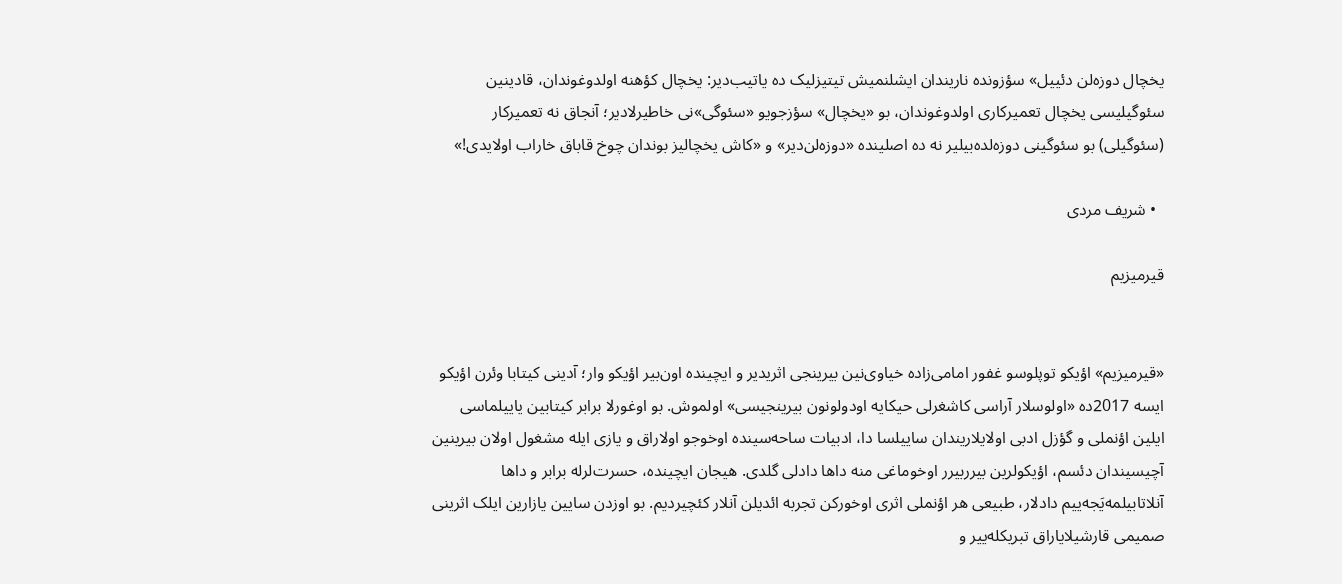یخچال دوزه‌لن دئییل» سؤزونده ناریندان ایشلنمیش تیتیزلیک ده یاتیب‌دیر: یخچال کؤهنه اولدوغوندان، قادینین سئوگیلیسی یخچال تعمیرکاری اولدوغوندان، بو «یخچال» سؤزجویو «سئوگی»نی خاطیرلادیر؛ آنجاق نه تعمیرکار (سئوگیلی) بو سئوگینی دوزه‌لده‌بیلیر نه ده اصلینده «دوزه‌لن‌دیر» و «کاش یخچالیز بوندان چوخ قاباق خاراب اولایدی!»

  • شریف مردی

قیرمیزیم


«قیرمیزیم» اؤیکو توپلوسو غفور امامی‌زاده خیاوی‌نین بیرینجی اثریدیر و ایچینده اون‌بیر اؤیکو وار؛ آدینی کیتابا وئرن اؤیکو ایسه 2017ده «اولوسلار آراسی کاشغرلی حیکایه اودولونون بیرینجیسی» اولموش. بو اوغورلا برابر کیتابین یاییلماسی ایلین اؤنملی و گؤزل ادبی اولایلاریندان ساییلسا دا، ادبیات ساحه‌سینده اوخوجو اولاراق و یازی ایله مشغول اولان بیرینین آچیسیندان دئسم، اؤیکولرین بیرربیرر اوخوماغی منه داها دادلی گلدی. هیجان ایچینده، حسرت‌لرله برابر و داها آنلاتابیلمه‌یَجه‌ییم دادلار، طبیعی هر اؤنملی اثری اوخورکن تجربه ائدیلن آنلار کئچیردیم. بو اوزدن سایین یازارین ایلک اثرینی صمیمی قارشیلایاراق تبریکله‌ییر و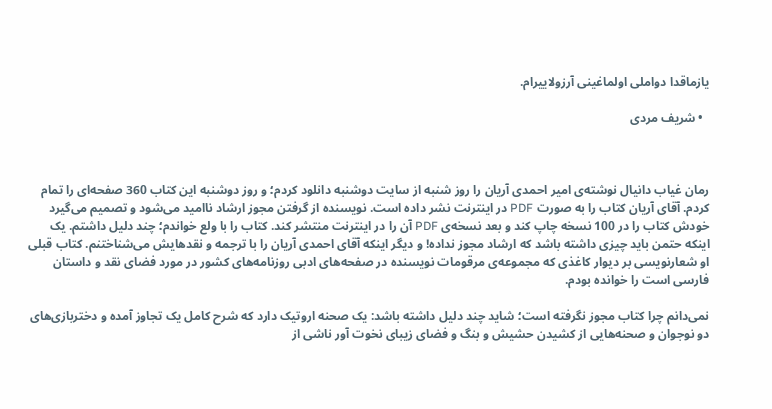یازماقدا دواملی اولماغینی آرزولاییرام.

  • شریف مردی



رمان غیاب دانیال نوشته‌ی امیر احمدی آریان را روز شنبه از سایت دوشنبه دانلود کردم؛ و روز دوشنبه این کتاب 360 صفحه‌ای را تمام کردم. آقای آریان کتاب را به صورت PDF در اینترنت نشر داده است. نویسنده از گرفتن مجوز ارشاد ناامید می‌شود و تصمیم می‌گیرد خودش کتاب را در 100 نسخه چاپ کند و بعد نسخه‌ی PDF آن را در اینترنت منتشر کند. کتاب را با ولع خواندم؛ چند دلیل داشتم. یک اینکه حتمن باید چیزی داشته باشد که ارشاد مجوز نداده! و دیگر اینکه آقای احمدی آریان را با ترجمه و نقدهایش می‌شناختنم. کتاب قبلی او شعارنویسی بر دیوار کاغذی که مجموعه‌ی مرقومات نویسنده در صفحه‌های ادبی روزنامه‌های کشور در مورد فضای نقد و داستان فارسی است را خوانده بودم.

نمی‌دانم چرا کتاب مجوز نگرفته است؛ شاید چند دلیل داشته باشد: یک صحنه اروتیک دارد که شرح کامل یک تجاوز آمده و دختربازی‌های دو نوجوان و صحنه‌هایی از کشیدن حشیش و بنگ و فضای زیبای نخوت آور ناشی از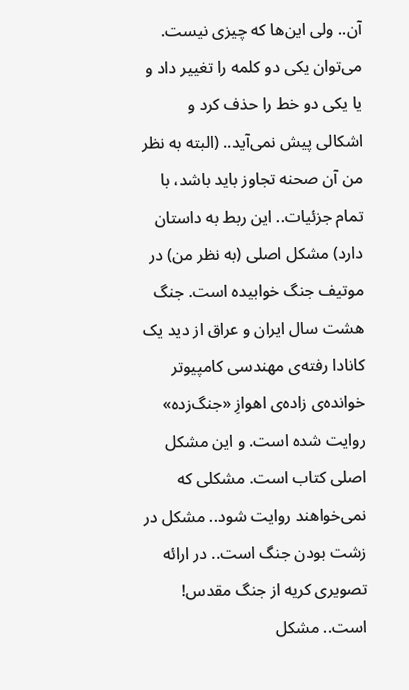آن.. ولی این‌ها که چیزی نیست. می‌توان یکی دو کلمه را تغییر داد و یا یکی دو خط را حذف کرد و اشکالی پیش نمی‌آید.. (البته به نظر من آن صحنه تجاوز باید باشد، با تمام جزئیات.. این ربط به داستان دارد) مشکل اصلی (به نظر من) در موتیف جنگ خوابیده است. جنگ هشت سال ایران و عراق از دید یک کانادا رفته‌ی مهندسی کامپیوتر خوانده‌ی زاده‌ی اهوازِ «جنگ‌زده» روایت شده است. و این مشکل اصلی کتاب است. مشکلی که نمی‌خواهند روایت شود.. مشکل در زشت بودن جنگ است.. در ارائه تصویری کریه از جنگ مقدس! است.. مشکل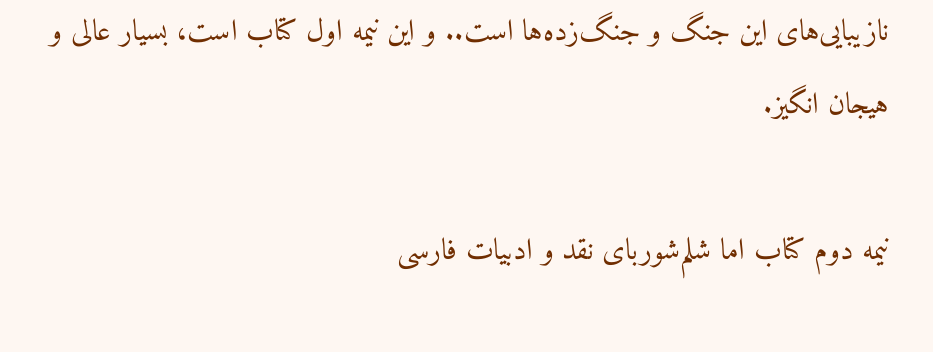نازیبایی‌های این جنگ و جنگ‌زده‌ها است.. و این نیمه اول کتاب است، بسیار عالی و هیجان انگیز.

نیمه دوم کتاب اما شلم‌شوربای نقد و ادبیات فارسی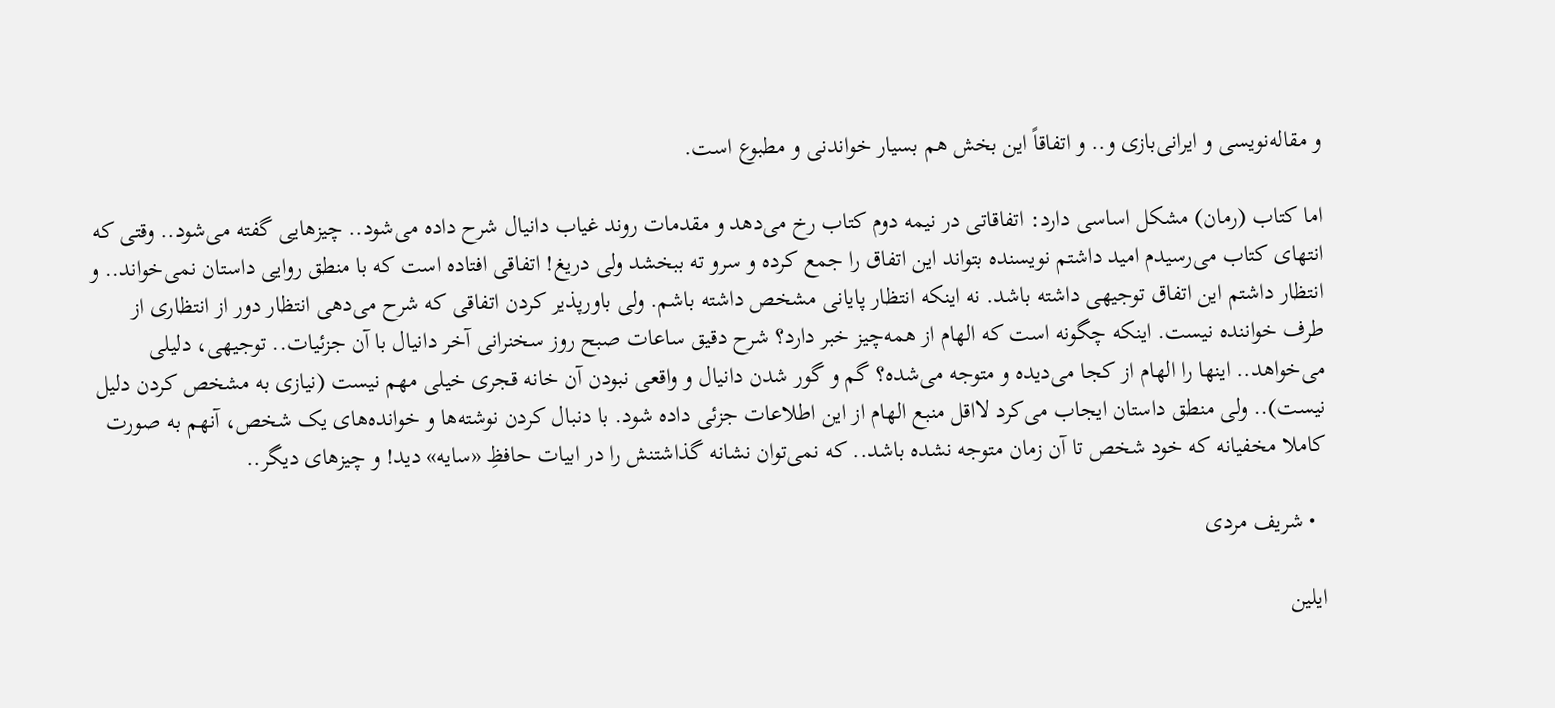و مقاله‌نویسی و ایرانی‌بازی و.. و اتفاقاً این بخش هم بسیار خواندنی و مطبوع است.

اما کتاب (رمان) مشکل اساسی دارد: اتفاقاتی در نیمه دوم کتاب رخ می‌دهد و مقدمات روند غیاب دانیال شرح داده می‌شود.. چیزهایی گفته می‌شود.. وقتی که انتهای کتاب می‌رسیدم امید داشتم نویسنده بتواند این اتفاق را جمع کرده و سرو ته ببخشد ولی دریغ! اتفاقی افتاده است که با منطق روایی داستان نمی‌خواند.. و انتظار داشتم این اتفاق توجیهی داشته باشد. نه اینکه انتظار پایانی مشخص داشته باشم. ولی باورپذیر کردن اتفاقی که شرح می‌دهی انتظار دور از انتظاری از طرف خواننده نیست. اینکه چگونه است که الهام از همه‌چیز خبر دارد؟ شرح دقیق ساعات صبح روز سخنرانی آخر دانیال با آن جزئیات.. توجیهی، دلیلی می‌خواهد.. اینها را الهام از کجا می‌دیده و متوجه می‌شده؟ گم و گور شدن دانیال و واقعی نبودن آن خانه قجری خیلی مهم نیست (نیازی به مشخص کردن دلیل نیست).. ولی منطق داستان ایجاب می‌کرد لااقل منبع الهام از این اطلاعات جزئی داده شود. با دنبال کردن نوشته‌ها و خوانده‌های یک شخص، آنهم به صورت کاملا مخفیانه که خود شخص تا آن زمان متوجه نشده باشد.. که نمی‌توان نشانه گذاشتنش را در ابیات حافظِ «سایه» دید! و چیزهای دیگر..

  • شریف مردی

ایلین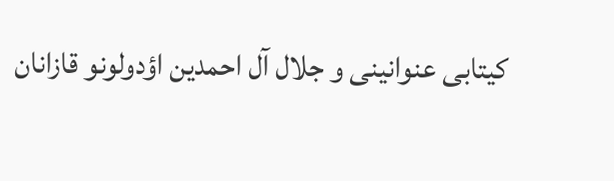کیتابی عنوانینی و جلال آل احمدین اؤدولونو قازانان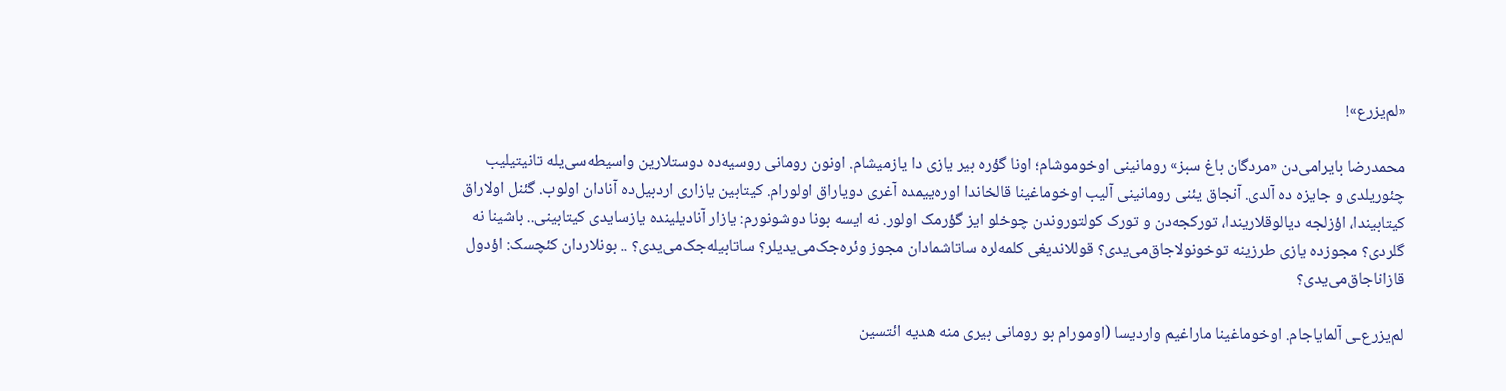«لم‌یزرع»!

محمدرضا بایرامی‌دن «مردگان باغ سبز» رومانینی اوخوموشام؛ اونا گؤره بیر یازی دا یازمیشام. اونون رومانی روسیه‌ده دوستلارین واسیطه‌سی‌یله تانیتیلیب چئوریلدی و جایزه ده آلدی. آنجاق یئنی رومانینی آلیب اوخوماغینا قالخاندا اوره‌ییمده آغری دویاراق اولورام. کیتابین یازاری اردبیل‌ده آنادان اولوب. گئنل اولاراق کیتابیندا، اؤزلجه دیالوقلاریندا، تورکجه‌دن و تورک کولتوروندن چوخلو ایز گؤرمک اولور. نه ایسه بونا دوشونورم: یازار آنادیلینده یازسایدی کیتابینی.. باشینا نه گلردی؟ مجوزده یازی طرزینه توخونولاجاق‌می‌یدی؟ قوللاندیغی کلمه‌لره ساتاشمادان مجوز وئره‌جک‌می‌یدیلر؟ ساتابیله‌جک‌می‌یدی؟ .. بونلاردان کئچسک: اؤدول قازاناجاق‌می‌یدی؟

لم‌یزرع‌ـی آلمایاجام. اوخوماغینا ماراغیم واردیسا (اومورام بو رومانی بیری منه هدیه ائتسین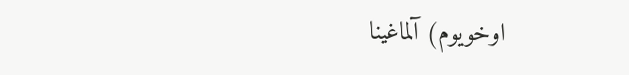اوخویوم) آلماغینا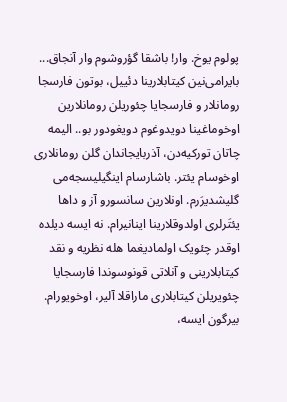پولوم یوخ. وار! باشقا گؤروشوم وار آنجاق... بایرامی‌نین کیتابلارینا دئییل، بوتون فارسجا رومانلار و فارسجایا چئوریلن رومانلارین اوخوماغینا دویدوغوم دویغودور بو.. الیمه چاتان تورکیه‌دن، آذربایجاندان گلن رومانلاری اوخوسام یئتر. باشارسام اینگیلیسجه‌می گلیشدیرَرم. اونلارین سانسورو آز و داها یئتَرلری اولدوقلارینا اینانیرام. نه ایسه دیلده اوقدر چئویک اولمادیغما هله نظریه و نقد کیتابلارینی و آنلاتی قونوسوندا فارسجایا چئویریلن کیتابلاری ماراقلا آلیر، اوخویورام. بیرگون ایسه،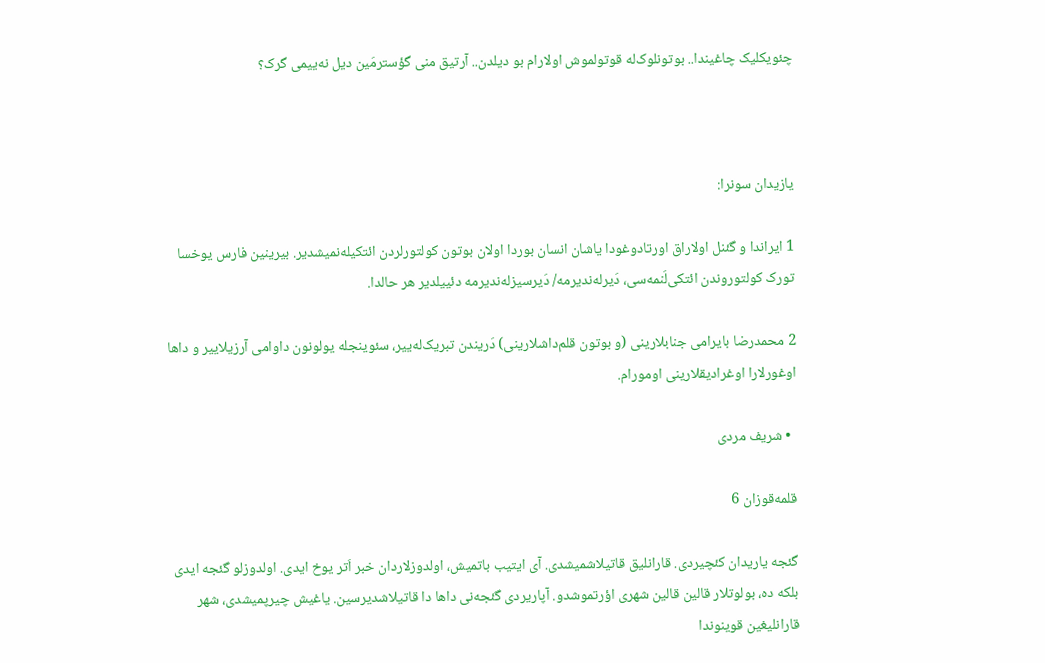چئویکلیک چاغیندا.. بوتونلوک‌له قوتولموش اولارام بو دیلدن.. آرتیق منی گؤسترمَین دیل نه‌ییمی گرک؟



یازیدان سونرا:

1 ایراندا و گئنل اولاراق اورتادوغودا یاشان انسان بوردا اولان بوتون کولتورلردن ائتکیله‌نمیشدیر. بیرینین فارس یوخسا تورک کولتوروندن ائتکی‌لَنمه‌سی، دَیرله‌ندیرمه/ دَیرسیزله‌ندیرمه دئییلدیر هر حالدا.

2 محمدرضا بایرامی جنابلارینی (و بوتون قلم‌داشلارینی) دَریندن تبریک‌له‌ییر، سئوینجله یولونون داوامی آرزیلاییر و داها اوغورلارا اوغرادیقلارینی اومورام.

  • شریف مردی

قلمه‌قوزان 6

گئجه یاریدان کئچیردی. قارانلیق قاتیلاشمیشدی. آی ایتیب باتمیش، اولدوزلاردان خبر اَتر یوخ ایدی. اولدوزلو گئجه ایدی بلکه ده، بولوتلار قالین قالین شهری اؤرتموشدو. آپاریردی گئجه‌نی داها دا قاتیلاشدیرسین. یاغیش چیرپمیشدی، شهر قارانلیغین قوینوندا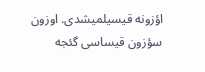اؤزونه قیسیلمیشدی. اوزون سؤزون قیساسی گئجه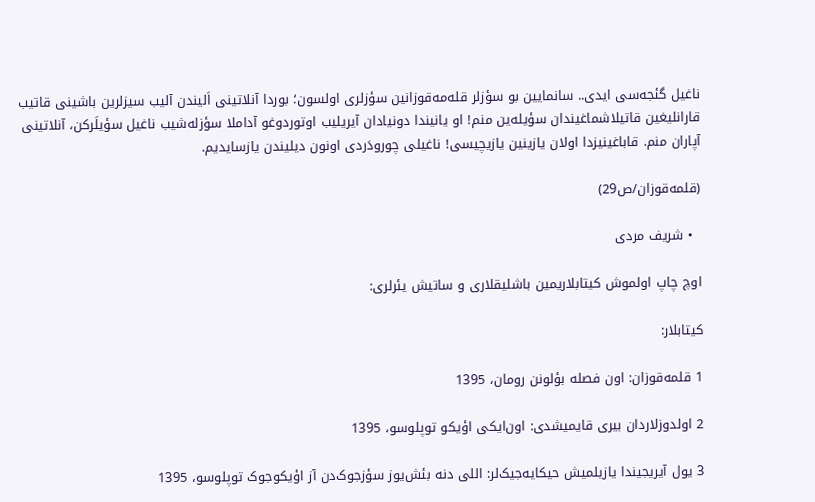ناغیل گئجه‌سی ایدی.. سانمایین بو سؤزلر قله‌مه‌قوزانین سؤزلری اولسون؛ بوردا آنلاتینی اَلیندن آلیب سیزلرین باشینی قاتیب قارانلیغین قاتیلاشماغیندان سؤیله‌ین منم! او یانیندا دونیادان آیریلیب اوتوردوغو آداملا سؤزله‌شیب ناغیل سؤیلَرکن، آنلاتینی آپاران منم. قاباغینیزدا اولان یازینین یازیچیسی! ناغیلی چورودَردی اونون دیلیندن یازسایدیم.

(قلمه‌قوزان/ص29)

  • شریف مردی

اوچ چاپ اولموش کیتابلاریمین باشلیقلاری و ساتیش یئرلری:

کیتابلار:

1 قلمه‌قوزان: اون فصله بؤلونن رومان، 1395

2 اولدوزلاردان بیری قایمیشدی: اون‌ایکی اؤیکو توپلوسو، 1395

3 یول آیریجیندا یازیلمیش حیکایه‌جیک‌لر: اللی دنه بئش‌یوز سؤزجوک‌دن آز اؤیکوجوک توپلوسو، 1395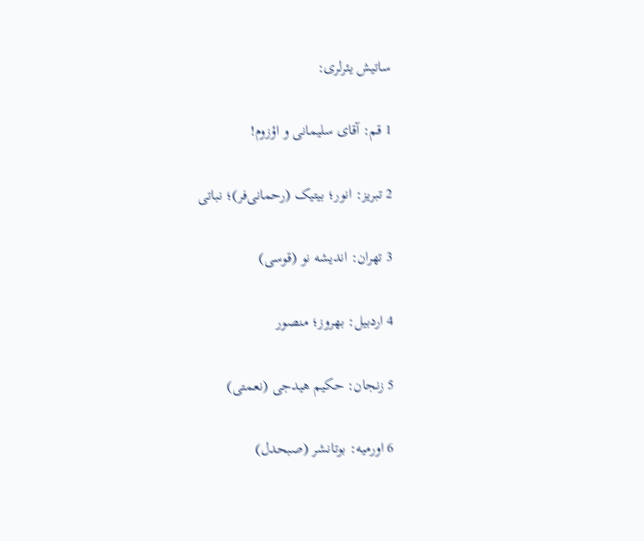ساتیش یئرلری:

1 قم: آقای سلیمانی و اؤزوم!

2 تبریز: انور؛ بیتیک (رحمانی‌فر)؛ نباتی

3 تهران: اندیشه نو (قوسی)

4 اردبیل: بهروز؛ منصور

5 زنجان: حکیم هیدجی (نعمتی)

6 اورمیه: بوتانشر (صبحدل)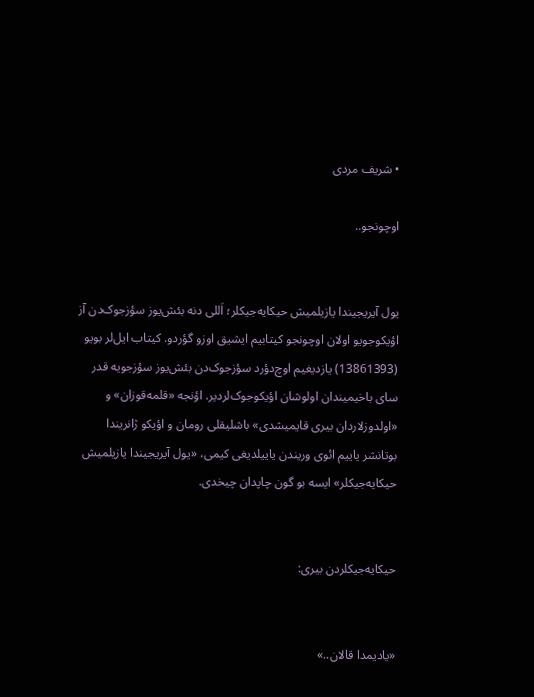• شریف مردی

اوچونجو..


یول آیریجیندا یازیلمیش حیکایه‌جیکلر؛ اَللی دنه بئش‌یوز سؤزجوک‌دن آز اؤیکوجویو اولان اوچونجو کیتابیم ایشیق اوزو گؤردو. کیتاب ایل‌لر بویو (13861393) یازدیغیم اوچ‌دؤرد سؤزجوک‌دن بئش‌یوز سؤزجویه قدر سای باخیمیندان اولوشان اؤیکوجوک‌لردیر. اؤنجه «قلمه‌قوزان» و «اولدوزلاردان بیری قایمیشدی» باشلیقلی رومان و اؤیکو ژانریندا بوتانشر یاییم ائوی وریندن یاییلدیغی کیمی، «یول آیریجیندا یازیلمیش حیکایه‌جیکلر» ایسه بو گون چاپدان چیخدی.


حیکایه‌جیکلردن بیری:


«یادیمدا قالان..»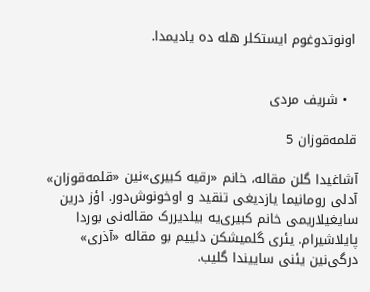اونوتدوغوم ایستکلر هله ده یادیمدا.


  • شریف مردی

قلمه‌قوزان 5

آشاغیدا گلن مقاله، خانم «رقیه کبیری»نین «قلمه‌قوزان» آدلی رومانیما یازدیغی تنقید و اوخونوش‌دور. اؤز درین سایغیلاریمی خانم کبیری‌یه بیلدیررک مقاله‌نی بوردا پایلاشیرام. یئری گلمیشکن دئییم بو مقاله «آذری» درگی‌نین یئنی ساییندا گلیب.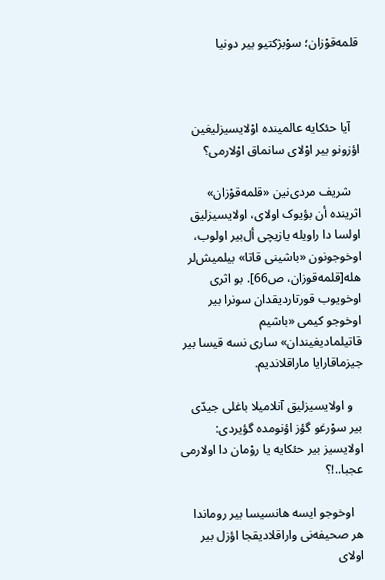قلمه‌قوْزان؛ سوْبژکتیو بیر دونیا



   آیا حئکایه عالمینده اوْلایسیزلیغین اؤزونو بیر اوْلای سانماق اوْلارمی؟

   شریف مردی‌نین «قلمه‌قوْزان» اثرینده أن بؤیوک اولای، اولایسیزلیق اولسا دا راویله یازیچی أل‌بیر اولوب، اوخوجونون «باشینی قاتا» بیلمیش‌لر هله[قلمه‌قوزان، ص66]. بو اثری اوخویوب قورتاردیقدان سونرا بیر اوخوجو کیمی «باشیم قاتیلمادیغیندان» ساری نسه قیسا بیر جیزماقارایا ماراقلاندیم.

   و اولایسیزلیق آنلامیلا باغلی جیدّی بیر سوْرغو گؤز اؤنومده گؤیردی: اولایسیز بیر حئکایه یا روْمان دا اولارمی عجبا..!؟

   اوخوجو ایسه هانسیسا بیر روماندا هر صحیفه‌نی واراقلادیقجا اؤزل بیر اولای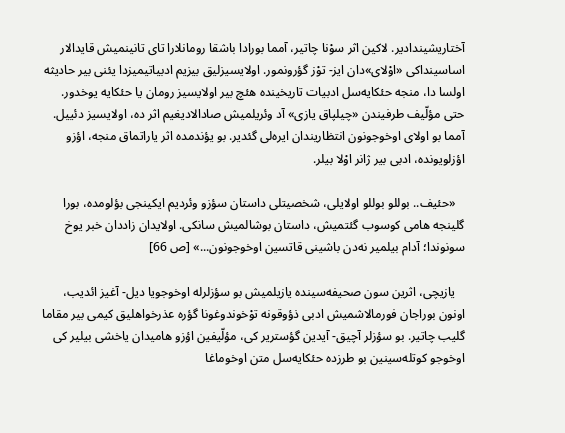آختاریشیندادیر. لاکین اثر سوْنا چاتیر، آمما بورادا باشقا رومانلارا تای تانینمیش قایدالار اساسینداکی «اوْلای»دان ایز- توْز گؤرونمور. اولایسیزلیق بیزیم ادبیاتیمیزدا یئنی بیر حادیثه‌ اولسا دا، منجه حئکایه‌سل ادبیات تاریخینده هئچ بیر اولایسیز رومان یا حئکایه یوخدور. حتی مؤلّیف طرفیندن «چیلپاق یازی» آد وئریلمیش صادالادیغیم اثر ده، اولایسیز دئییل. آمما بو اولای اوخوجونون انتظاریندان ایره‌لی گئدیر. بو یؤندمده اثر یاراتماق منجه، اؤزو اؤزلویونده، ادبی بیر ژانر اوْلا بیلر.

   «حئیف.. بوللو بوللو اولایلی، شخصیتلی داستان سؤزو وئردیم ایکینجی بؤلومده، بورا گلینجه هامی کوسوب گئتمیش، داستان بوشالمیش سانکی. اولایدان زاددان خبر یوخ سونوندا؛ آدام بیلمیر نه‌دن باشینی قاتسین اوخوجونون...» [ص 66]

   یازیچی، اثرین سون صحیفه‌سینده یازیلمیش بو سؤزلرله اوخوجویا دیل- آغیز ائدیب، اونون بوراجان فورمالاشمیش ادبی ذؤوقونه توْخوندوغونا گؤره عذرخواهلیق کیمی بیر مقاما گلیب چاتیر. بو سؤزلر آچیق- آیدین گؤستریر کی، مؤلّیفین اؤزو هامیدان یاخشی بیلیر کی اوخوجو کوتله‌سینین بو طرزده حئکایه‌سل متن اوخوماغا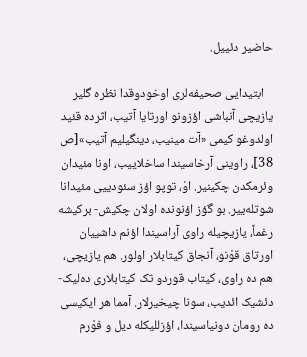حاضیر دئییل.

   ابتیدایی صحیفه‌لری اوخودوقدا نظره گلیر یازیچی آنباشی اؤزونو اورتایا آتیب، اثرده قئید اولدوغو کیمی «آت مینیب، دینگیلیم آتیب»[ص 38]، راوینی آرخاسیندا ساخلاییب، اونا مئیدان وئرمکدن چکینیر. اوْ، توپو اؤز سئودییی مئیدانا شوتله‌ییر. بو گؤز اؤنونده اولان چکیش- برکیشه رغماً، یازیچیله راوی‌ آراسیندا اؤنم داشییان اورتاق قوْنو، آنجاق کیتابلار اولور. هم یازیچی، هم ده راوی، کیتاب قوردو تک کیتابلاری ده‌لیک- دئشیک ائدیب، سونا چیخیرلار. آمما هر ایکیسی ده رومان‌ دونیاسیندا، اؤزللیکله دیل و فوْرم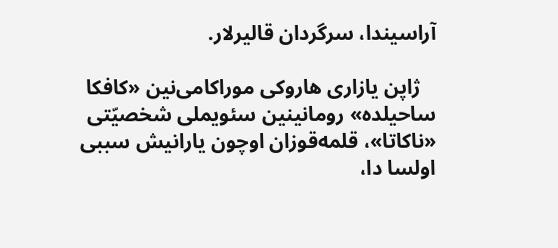آراسیندا، سرگردان قالیرلار.

   ژاپن یازاری هاروکی موراکامی‌نین «کافکا ساحیلده» رومانینین سئویملی شخصیّتی «ناکاتا»، قلمه‌قوزان اوچون یارانیش سببی اولسا دا،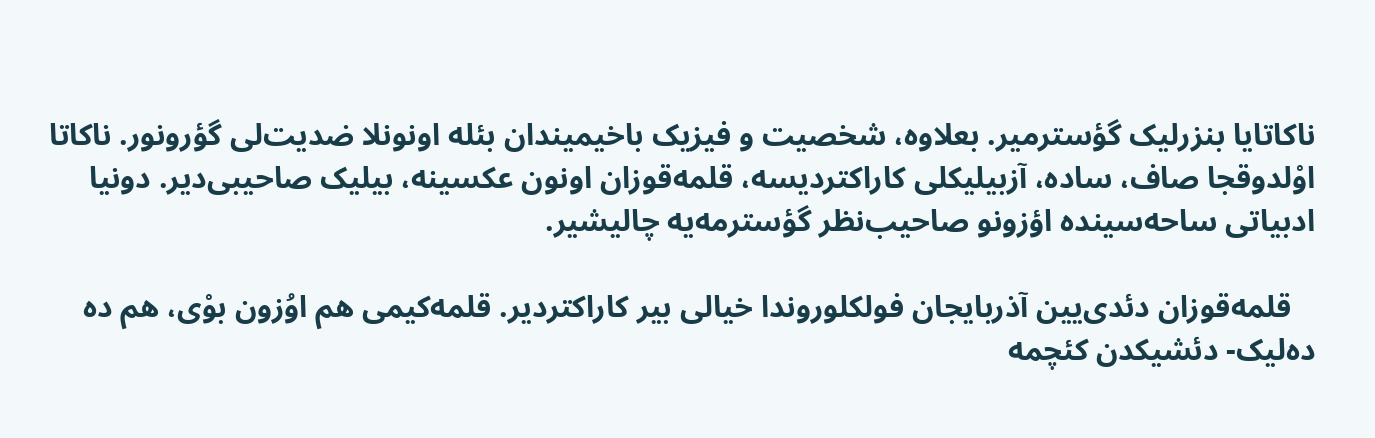ناکاتایا بنزرلیک گؤسترمیر. بعلاوه، شخصیت و فیزیک باخیمیندان بئله اونونلا ضدیت‌لی‌ گؤرونور. ناکاتا اوْلدوقجا صاف، ساده، آزبیلیکلی کاراکتردیسه، قلمه‌قوزان اونون عکسینه، بیلیک صاحیبی‌دیر. دونیا ادبیاتی ساحه‌سینده اؤزونو صاحیب‌نظر گؤسترمه‌یه چالیشیر.

   قلمه‌قوزان دئدی‌یین آذربایجان فولکلوروندا خیالی بیر کاراکتر‌دیر. قلمه‌کیمی هم اوُزون بوْی، هم ده ده‌لیک- دئشیکدن کئچمه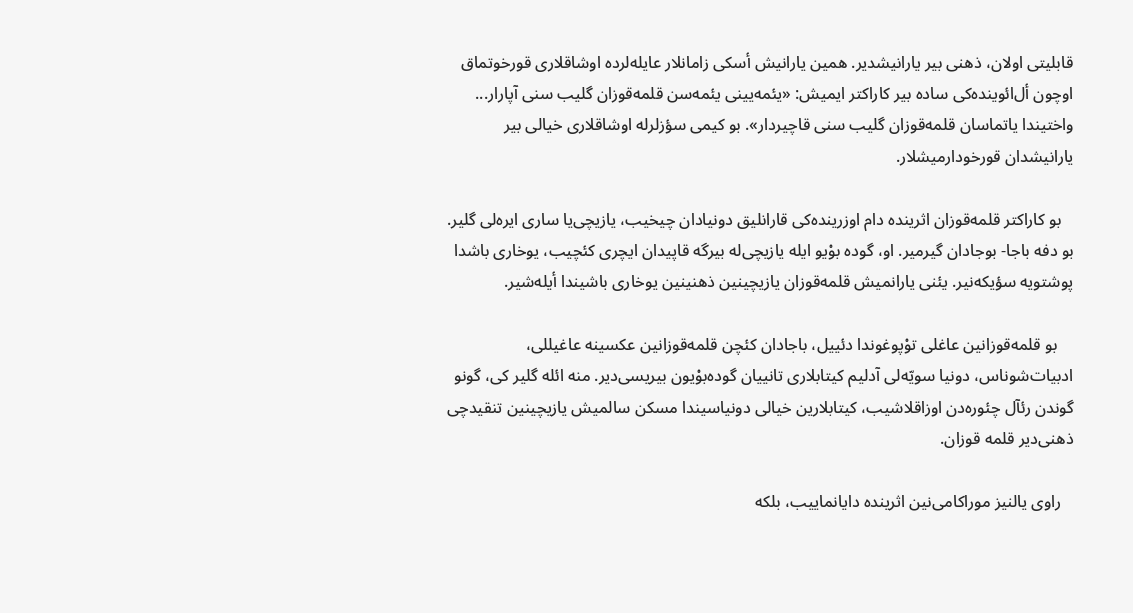قابلیتی اولان، ذهنی بیر یارانیشدیر. همین یارانیش أسکی زامانلار عایله‌لرده اوشاقلاری قورخوتماق اوچون أل‌ائوینده‌کی ساده بیر کاراکتر ایمیش: «یئمه‌یینی یئمه‌سن قلمه‌قوزان گلیب سنی آپارار... واختیندا یاتماسان قلمه‌قوزان گلیب سنی قاچیردار». بو کیمی سؤزلرله اوشاقلاری خیالی بیر یارانیشدان قورخودارمیشلار.

   بو کاراکتر قلمه‌قوزان اثرینده دام اوزرینده‌کی قارانلیق دونیادان چیخیب، یازیچی‌یا ساری ایره‌لی گلیر. بو دفه باجا- بوجادان گیرمیر. او، گوده بوْیو ایله یازیچی‌له بیرگه قاپیدان ایچری کئچیب، یوخاری باشدا پوشتویه سؤیکه‌نیر. یئنی یارانمیش قلمه‌قوزان یازیچینین ذهنینین یوخاری باشیندا أیله‌شیر.

    بو قلمه‌قوزا‌نین عاغلی توْپوغوندا دئییل، باجادان کئچن قلمه‌قوزانین عکسینه عاغیللی، ادبیات‌شوناس، دونیا سویّه‌لی آدلیم کیتابلاری تانییان گوده‌بوْیون بیریسی‌دیر. منه ائله گلیر کی، گونو گوندن رئآل چئوره‌دن اوزاقلاشیب، کیتابلارین خیالی دونیاسیندا مسکن سالمیش یازیچینین تنقیدچی ذهنی‌دیر قلمه قوزان.

   راوی یالنیز موراکامی‌نین اثرینده دایانماییب، بلکه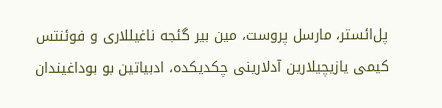پل‌ائستر، مارسل پروست، مین بیر گئجه ناغیللاری و فوئنتس کیمی یازیچیلارین آدلارینی چکدیکده، ادبیاتین بو بوداغیندان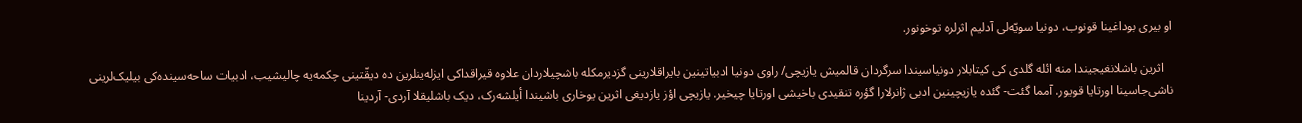او بیری بوداغینا قونوب، دونیا سویّه‌لی آدلیم اثرلره توخونور.

   اثرین باشلانغیجیندا منه ائله گلدی کی کیتابلار دونیاسیندا سرگردان قالمیش یازیچی/ راوی دونیا ادبیاتینین بایراقلارینی گزدیرمکله باشچیلاردان علاوه قیراقداکی ایزله‌ینلرین ده دیقّتینی چکمه‌یه چالیشیب، ادبیات ساحه‌سینده‌کی بیلیک‌لرینی ناشی‌جاسینا اورتایا قویور. آمما گئت- گئده یازیچینین ادبی ژانرلارا گؤره تنقیدی باخیشی اورتایا چیخیر. یازیچی اؤز یازدیغی اثرین یوخاری باشیندا أیلشه‌رک، دیک باشلیقلا آردی- آردینا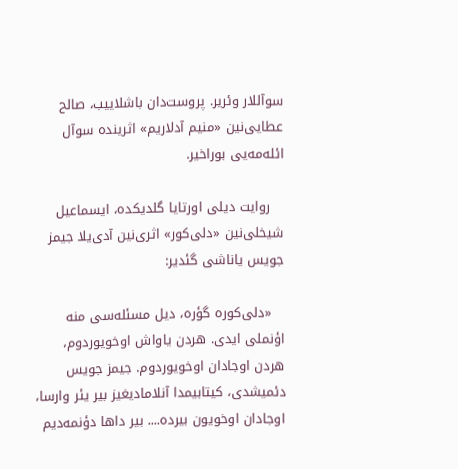سوآللار وئریر. پروست‌دان باشلاییب، صالح عطایی‌نین «منیم آدلاریم» اثرینده سوآل ائله‌مه‌یی بوراخیر.

   روایت دیلی اورتایا گلدیکده، ایسماعیل شیخلی‌نین «دلی‌کور» اثری‌نین آد‌ی‌یلا جیمز جویس یاناشی گئدیر:

   «دلی‌کوره گؤره، دیل مسئله‌سی منه اؤنملی ایدی. هردن یاواش اوخویوردوم، هردن اوجادان اوخویوردوم. جیمز جویس دئمیشدی، کیتابیمدا آنلامادیغیز بیر یئر وارسا، اوجادان اوخویون بیرده.... بیر داها دؤنمه‌دیم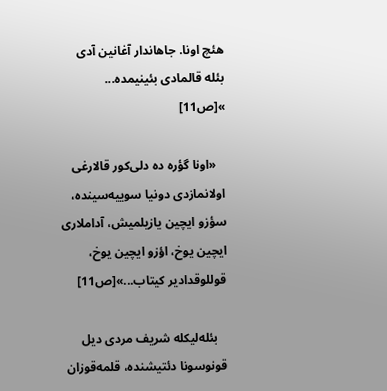هئچ اونا. جاهاندار آغانین آدی بئله قالمادی بئینیمده... »[ص11]

   «اونا گؤره ده دلی‌کور قالارغی اولانمازدی دونیا سوییه‌سینده، سؤزو ایچین یازیلمیش، آداملاری ایچین یوخ، اؤزو ایچین یوخ، قوللوقدادیر کیتاب...»[ص11]

   بئله‌لیکله شریف مردی دیل قونوسونا دئتیشنده، قلمه‌قوزان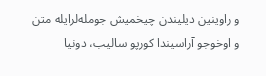و راوینین دیلیندن چیخمیش جومله‌لرایله متن و اوخوجو آراسیندا کورپو سالیب، دونیا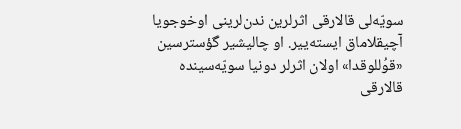سویّه‌لی قالارقی اثرلرین ندن‌لرینی اوخوجویا آچیقلاماق ایسته‌ییر. او چالیشیر گؤسترسین  «قوُللوقدا» اولان اثرلر دونیا سویّه‌سینده قالارقی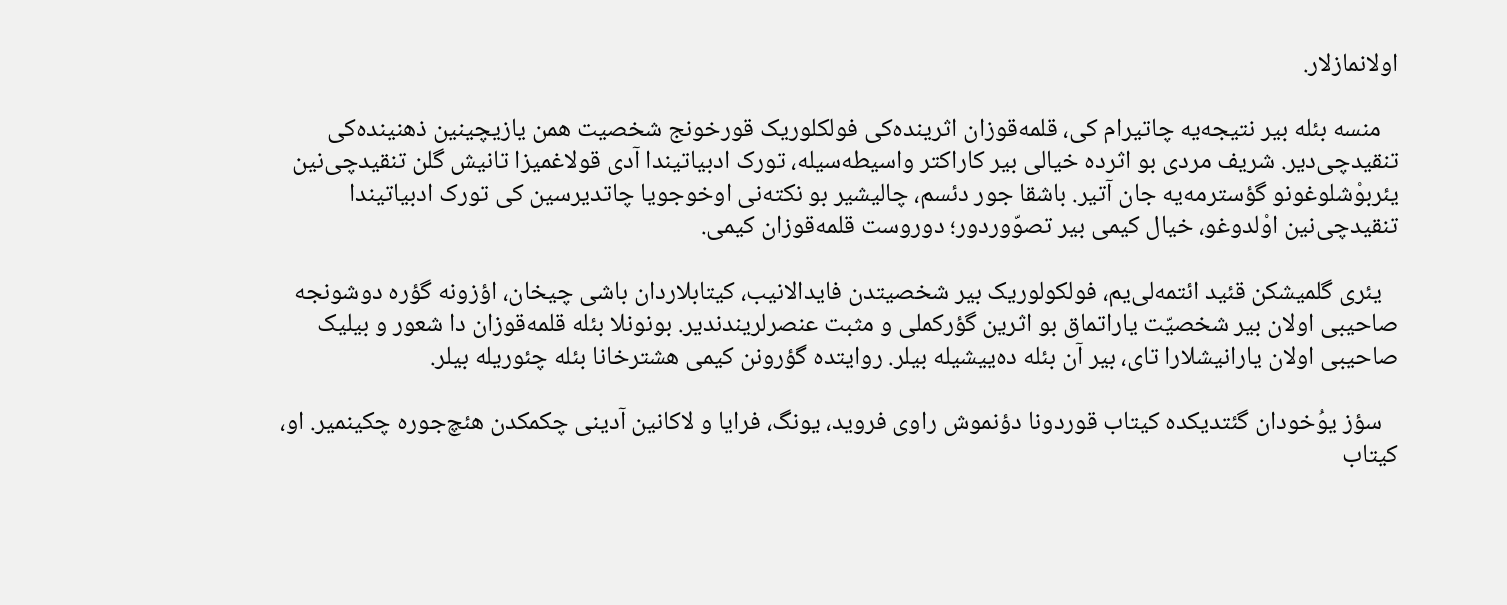اولانمازلار.

   منسه بئله بیر نتیجه‌یه چاتیرام کی، قلمه‌قوزان اثرینده‌کی فولکلوریک قورخونج شخصیت همن یازیچینین ذهنینده‌کی تنقیدچی‌دیر. شریف مردی بو اثرده خیالی بیر کاراکتر واسیطه‌سیله، تورک ادبیاتیندا آدی قولاغمیزا تانیش گلن تنقیدچی‌‌نین یئربوْشلوغونو گؤسترمه‌یه جان آتیر. باشقا جور دئسم، چالیشیر بو نکته‌نی اوخوجویا چاتدیرسین کی تورک ادبیاتیندا تنقیدچی‌نین اوْلدوغو، خیال کیمی بیر تصوّوردور؛ دوروست قلمه‌قوزان کیمی.

   یئری گلمیشکن قئید ائتمه‌لی‌یم، فولکولوریک بیر شخصیتدن فایدالانیب، کیتابلاردان باشی چیخان، اؤزونه گؤره دوشونجه  صاحیبی اولان بیر شخصیّت یاراتماق بو اثرین گؤرکملی و مثبت عنصرلریندندیر. بونونلا بئله قلمه‌قوزان دا شعور و بیلیک‌ صاحیبی اولان یارانیشلارا تای، بیر آن بئله ده‌ییشیله بیلر. روایتده گؤرونن کیمی هشترخانا بئله چئوریله بیلر.

   سؤز یوُخودان گئتدیکده کیتاب قوردونا دؤنموش راوی فروید، یونگ، فرایا و لاکانین آدینی چکمکدن هئچ‌جوره چکینمیر. او، کیتاب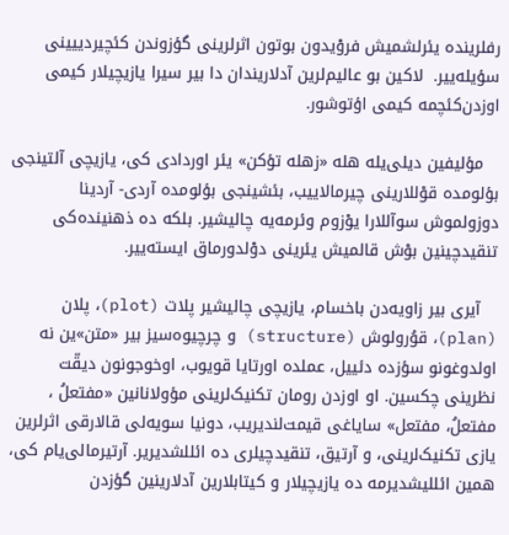رفلرینده یئرلشمیش فروْیدون بوتون اثرلرینی گؤزوندن کئچیرد‌ییینی سؤیله‌ییر.  لاکین بو عالیم‌لرین آدلاریندان دا بیر سیرا یازیچیلار کیمی اوزدن‌کئچمه کیمی اؤتوشور.

   مؤلیفین دیلی‌یله هله «زهله تؤکن» یئر اوردادی کی، یازیچی آلتینجی بؤلومده قوْللارینی چیرمالاییب، بئشینجی بؤلومده آردی- آردینا دوزولموش سوآللارا یوْزوم وئرمه‌یه چالیشیر. بلکه ده ذهنینده‌کی تنقیدچینین بوْش قالمیش یئرینی دوْلدورماق‌ ایسته‌ییر.

   آیری بیر زاویه‌دن باخسام، یازیچی چالیشیر پلات (plot)، پلان (plan)، قوُرولوش (structure) و چرچیوه‌سیز بیر «متن»ین نه اولدوغونو سؤزده دئییل، عملده اورتایا قویوب، اوخوجونون دیقّت نظرینی چکسین. او اوزدن رومان تکنیک‌لرینی مؤولانانین «مفتعلُ ، مفتعلُ، مفتعل» سایاغی قیمت‌لندیریب، دونیا سویه‌لی قالارقی اثرلرین یازی تکنیک‌لرینی، و آرتیق، تنقیدچیلری ده ائللشدیریر. آرتیرمالی‌یام کی، همین ائللیشدیرمه ده یازیچیلار و کیتابلارین آدلارینین گؤزدن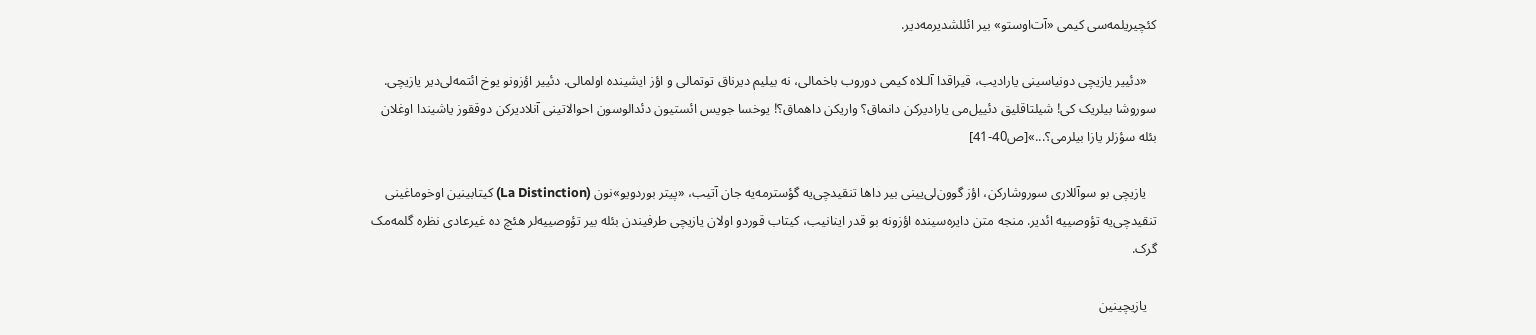کئچیریلمه‌سی کیمی «آت‌اوستو» بیر ائللشدیرمه‌دیر.

   «دئییر یازیچی دونیاسینی یارادیب، قیراقدا آلـلاه کیمی دوروب باخمالی، نه بیلیم دیرناق توتمالی و اؤز ایشینده اولمالی. دئییر اؤزونو یوخ ائتمه‌لی‌دیر یازیچی. سوروشا بیلریک کی! شیلتاقلیق دئییل‌می یارادیرکن دانماق؟ واریکن داهماق؟! یوخسا جویس ائستیون دئدالوسون احوالاتینی آنلادیرکن دوققوز یاشیندا اوغلان بئله سؤزلر یازا بیلرمی؟...»[ص40-41]

   یازیچی بو سوآللاری سوروشارکن، اؤز گوون‌لی‌یینی بیر داها تنقیدچی‌یه گؤسترمه‌یه جان آتیب، «پیتر بوردویو»نون (La Distinction) کیتابینین اوخوماغینی تنقیدچی‌یه تؤوصییه ائدیر. منجه متن دایره‌سینده اؤزونه بو قدر اینانیب، کیتاب قوردو اولان یازیچی‌ طرفیندن بئله بیر تؤوصییه‌لر هئچ ده غیرعادی نظره گلمه‌مک گرک.

   یازیچینین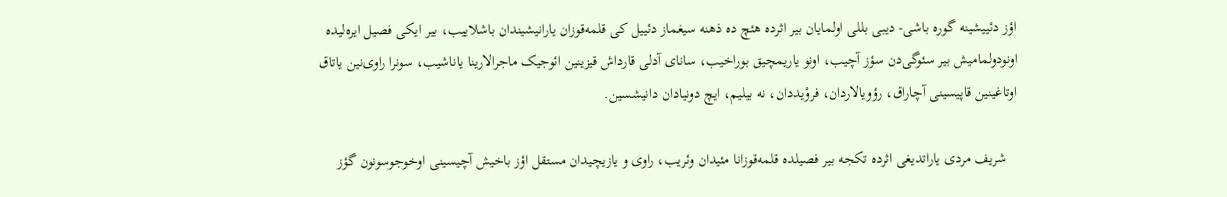اؤز دئییشینه گوره باشی- دیبی بللی اولمایان بیر اثرده هئچ ده ذهنه سیغماز دئییل کی قلمه‌قوزان یارانیشیندان باشلاییب، بیر ایکی فصیل ایره‌لیده اونودولمامیش بیر سئوگی‌دن سؤز آچیب، اونو یاریمچیق بوراخیب، سانای آدلی قارداش قیزینین ائوجیک ماجرالارینا یاناشیب، سونرا راوی‌نین یاتاق اوتاغینین قاپیسینی آچاراق، رؤویالاردان، فروْیددان، نه بیلیم، ایچ دونیادان دانیشسین.

   شریف مردی یاراتدیغی اثرده تکجه بیر فصیلده قلمه‌قوزانا مئیدان وئریب، راوی و یازیچیدان مستقل اؤز باخیش آچیسینی اوخوجوسونون گؤز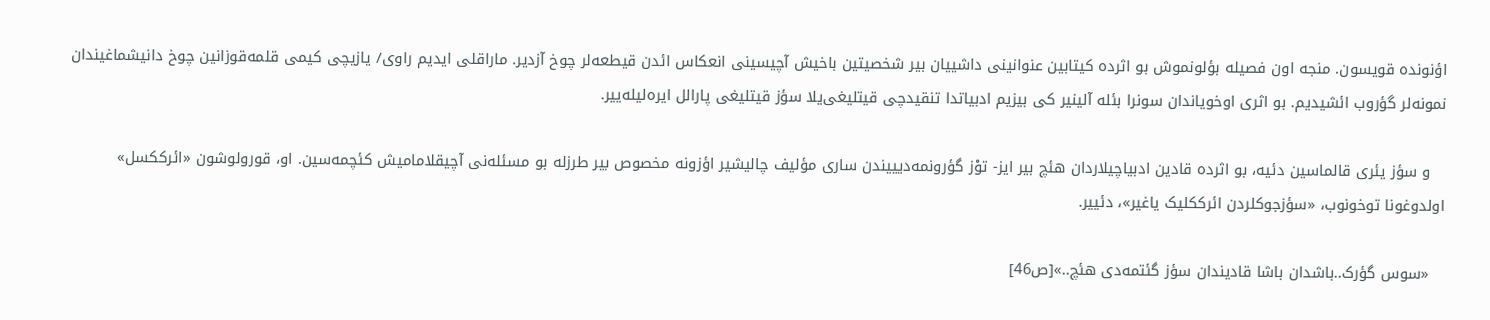اؤنونده قویسون. منجه اون فصیله بؤلونموش بو اثرده کیتابین عنوانینی داشییان بیر شخصیتین باخیش آچیسینی انعکاس ائدن قیطعه‌لر چوخ آزدیر. ماراقلی‌ ایدیم راوی/ یازیچی کیمی قلمه‌قوزانین چوخ دانیشماغیندان  نمونه‌لر گؤروب ائشیدیم. بو اثری اوخویاندان سونرا بئله آلینیر کی بیزیم ادبیاتدا تنقیدچی قیتلیغی‌یلا سؤز قیتلیغی پارالل ایره‌لیله‌ییر.

   و سؤز یئری قالماسین دئیه، بو اثرده قادین ادبیاچیلاردان هئچ بیر ایز- توْز گؤرونمه‌دیییندن ساری مؤلیف چالیشیر اؤزونه مخصوص بیر طرزله بو مسئله‌نی آچیقلامامیش کئچمه‌سین. او، قورولوشون «ائرککسل» اولدوغونا توخونوب، «سؤزجوکلردن ائرککلیک یاغیر»، دئییر.

   «سوس گؤرک..باشدان باشا قادیندان سؤز گئتمه‌دی هئچ..»[ص46]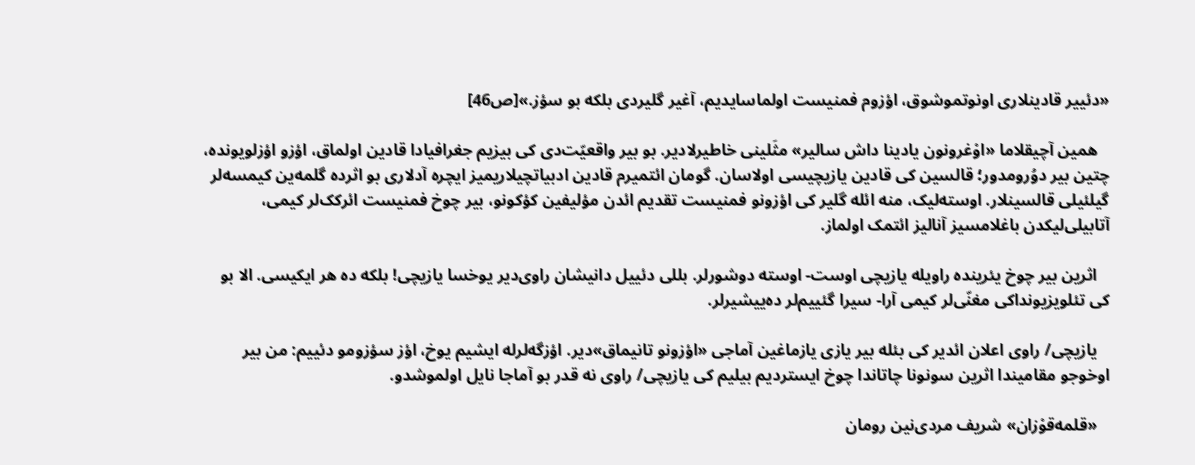«دئییر قادینلاری اونوتموشوق، اؤزوم فمنیست اولماسایدیم، آغیر گلیردی بلکه بو سؤز.»[ص46]

   همین آچیقلاما «اوْغرونون یادینا داش سالیر» مثَلینی خاطیرلادیر. بو بیر واقعیّت‌دی کی بیزیم جغرافیادا قادین اولماق، اؤزو اؤزلویونده، چتین بیر دوُرومدور؛ قالسین کی قادین یازیچیسی اولاسان. گومان ائتمیرم قادین ادبیاتچیلاریمیز ایچره آدلاری بو اثرده گلمه‌ین کیمسه‌لر گیلئیلی قالسینلار. اوسته‌لیک، منه ائله گلیر کی اؤزونو فمنیست تقدیم ائدن مؤلیفین کؤکونو، بیر چوخ فمنیست ائرکک‌لر کیمی، آتا‌بیلی‌لیکدن باغلامسیز آنالیز ائتمک اولماز.

   اثرین بیر چوخ یئرینده راویله یازیچی اوست- اوسته دوشورلر. بللی دئییل دانیشان راوی‌دیر یوخسا یازیچی! بلکه ده هر ایکیسی. الا بو کی تئلویزیونداکی مغنّی‌لر کیمی آرا- سیرا گئییم‌لر ده‌ییشیرلر.

   یازیچی/ راوی اعلان ائدیر کی بئله بیر یازی یازماغین آماجی «اؤزونو تانیماق»دیر. اؤزگه‌لرله ایشیم یوخ، اؤز سؤزومو دئییم: من بیر اوخوجو مقامیندا اثرین سونونا چاتاندا چوخ ایستردیم بیلیم کی یازیچی/ راوی نه قدر بو آماجا نایل اولموشدو.

   «قلمه‌قوْزان» شریف مردی‌نین رومان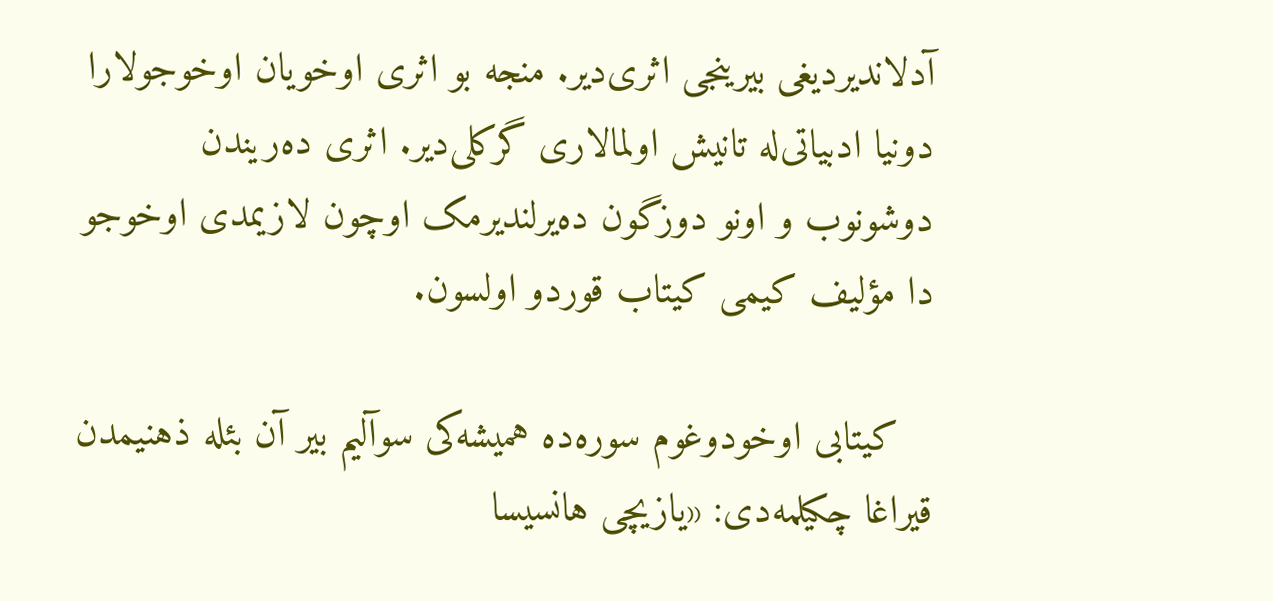آدلاندیردیغی بیرینجی اثری‌دیر. منجه بو اثری اوخویان اوخوجولارا دونیا ادبیاتی‌له تانیش اولمالاری گرکلی‌دیر. اثری ده‌ریندن دوشونوب و اونو دوزگون ده‌یرلندیرمک اوچون لازیمدی اوخوجو دا مؤلیف کیمی کیتاب قوردو اولسون.

   کیتابی اوخودوغوم سوره‌ده همیشه‌کی سوآلیم بیر آن بئله ذهنیمدن قیراغا چکیلمه‌دی: «یازیچی هانسیسا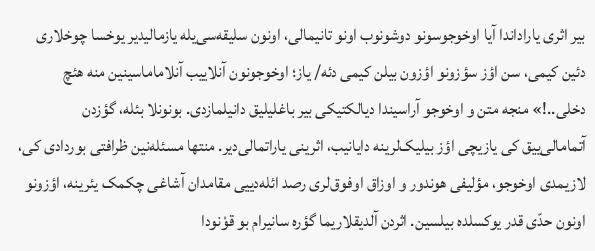بیر اثری یاراداندا آیا اوخوجوسونو دوشونوب اونو تانیمالی‌، اونون سلیقه‌سی‌یله یازمالیدیر یوخسا چوخلاری دئین کیمی، سن اؤز سؤزونو اؤزون بیلن کیمی دئه/ یاز؛ اوخوجونون آنلاییب آنلاماماسینین منه هئچ دخلی..!» منجه متن و اوخوجو آراسیندا دیالکتیکی بیر باغلیلیق دانیلمازدی. بونونلا بئله، گؤزدن آتمامالی‌ییق کی یازیچی اؤز بیلیک‌لرینه دایانیب، اثرینی یاراتمالی‌دیر. منتها مسئله‌نین ظرافتی بوردادی کی، لازیمدی اوخوجو، مؤلیفی هوندور و اوزاق اوفوق‌لری رصد ائله‌دییی مقامدان آشاغی چکمک یئرینه، اؤزونو اونون حدّی قدر یوکسلده بیلسین. اثردن آلدیقلاریما گؤره سانیرام بو قوْنودا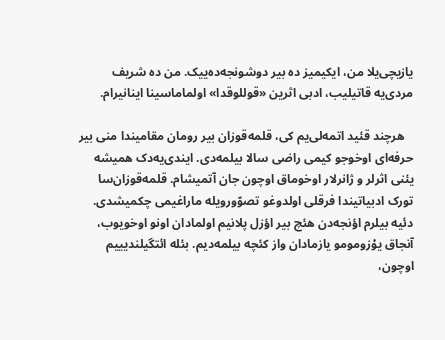یازیچی‌یلا من، ایکیمیز ده بیر دوشونجه‌ده‌ییک. من ده شریف مردی‌یه قاتیلیب، ادبی اثرین «قوللوقدا» اولماماسینا اینانیرام.

   هرچند قئید اتمه‌لی‌یم کی، قلمه‌قوزان بیر رومان مقامیندا منی بیر حرفه‌ای اوخوجو کیمی راضی سالا بیلمه‌دی. ایندی‌یه‌دک همیشه یئنی اثرلر و ژانرلار اوخوماق اوچون جان آتمیشام. قلمه‌قوزان‌سا تورک ادبیاتیندا فرقلی اولدوغو تصوّورویله ماراغیمی چکمیشدی. دئیه بیلرم اؤنجه‌دن هئچ بیر اؤزل پلانیم اولمادان اونو اوخویوب، آنجاق یوْزومومو یازمادان واز کئچه بیلمه‌دیم. بئله ائتگیلندیییم اوچون،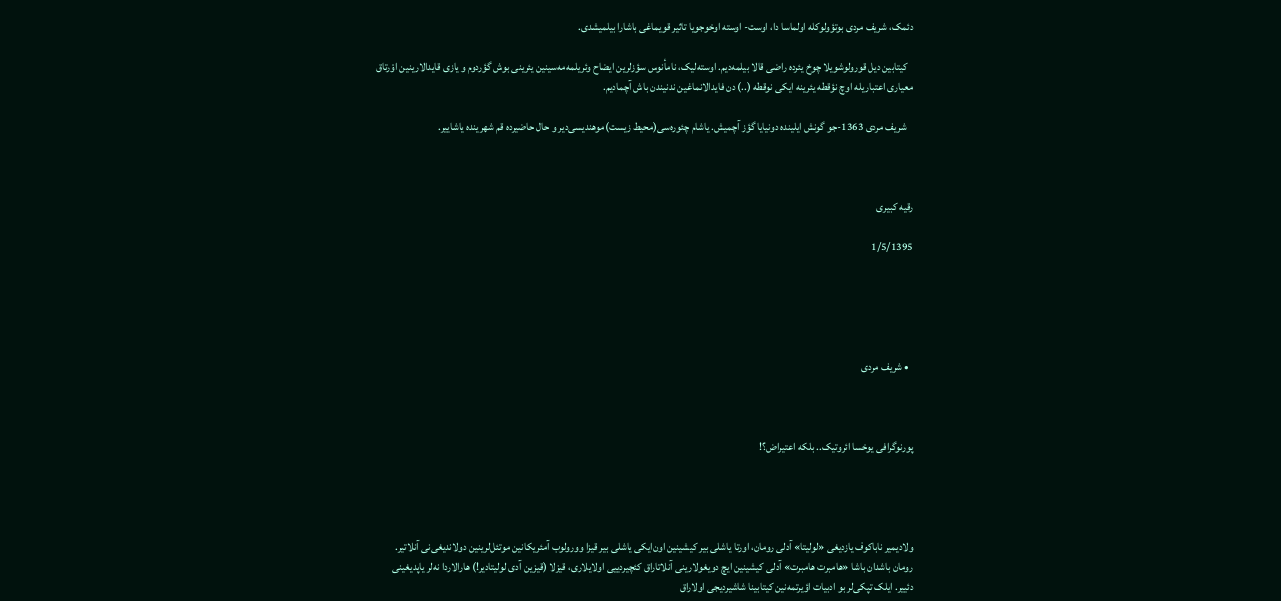دئمک، شریف مردی بوتؤولوکله اولماسا دا، اوست- اوسته اوخوجویا تاثیر قویماغی باشارا بیلمیشدی.

   کیتابین دیل قورولوشویلا چوخ یئرده راضی قالا بیلمه‌دیم. اوسته‌لیک، نامأنوس سؤزلرین ایضاح وئریلمه‌مه‌سینین یئرینی بوش گؤردوم و یازی قایدالارینین اوْرتاق معیاری اعتباریله اوچ نؤقطه یئرینه ایکی نوقطه (..) دن فایدالانماغین ندنیندن باش آچمادیم.

   شریف مردی‌ 1363-جو گونش ایلینده دونیایا گؤز آچمیش. یاشام چئوره‌سی(محیط زیست)موهندیسی‌دیر و حال حاضیرده قم شهرینده یاشاییر.



رقیه کبیری

1/5/1395





  • شریف مردی



پورنوگرافی یوخسا ائروتیک.. بلکه اعتیراض؟!




ولادیمیر ناباکوف یازدیغی «لولیتا» آدلی رومان، اورتا یاشلی بیر کیشینین اون‌ایکی یاشلی بیر قیزا وورولوب آمئریکانین موتئل‌لرینین دولاندیغی‌نی آنلاتیر. رومان باشدان باشا «هامبرت هامبرت» آدلی کیشینین ایچ دویغولارینی آنلاتاراق کئچیردییی اولایلاری، قیزلا (قیزین آدی لولیتادیر!) هارالاردا نه‌لر یاپدیغینی دئییر. ایلک تپکی‌لر بو ادبیات اؤیرتمه‌نین کیتابینا شاشیردیجی اولاراق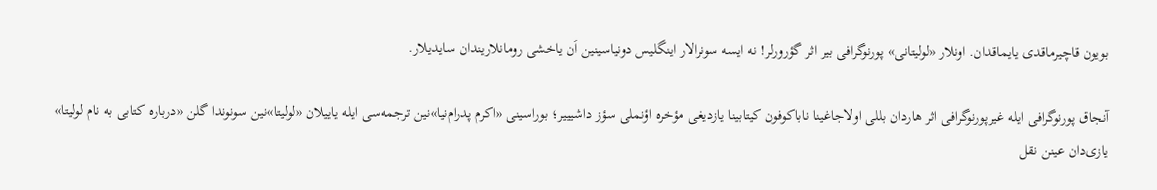بویون قاچیرماقدی یایماقدان. اونلار «لولیتانی» پورنوگرافی بیر اثر گؤرورلر! نه ایسه سونرالار اینگلیس دونیاسینین اَن یاخشی رومانلاریندان سایدیلار.

آنجاق پورنوگرافی ایله غیرپورنوگرافی اثر هاردان بللی اولاجاغینا ناباکوفون کیتابینا یازدیغی مؤخره اؤنملی سؤز داشیییر؛ بوراسینی «اکرم پدرام‌نیا»نین ترجمه‌سی ایله یاییلان «لولیتا»نین سونوندا گلن «درباره کتابی به نام لولیتا» یازی‌دان عینن نقل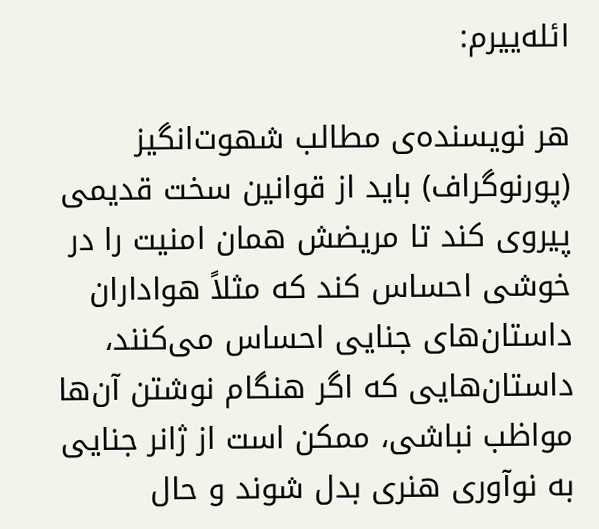ائله‌ییرم:

هر نویسنده‌ی مطالب شهوت‌انگیز (پورنوگراف) باید از قوانین سخت قدیمی پیروی کند تا مریضش همان امنیت را در خوشی احساس کند که مثلاً هواداران داستان‌های جنایی احساس می‌کنند، داستان‌هایی که اگر هنگام نوشتن آن‌ها مواظب نباشی، ممکن است از ژانر جنایی به نوآوری هنری بدل شوند و حال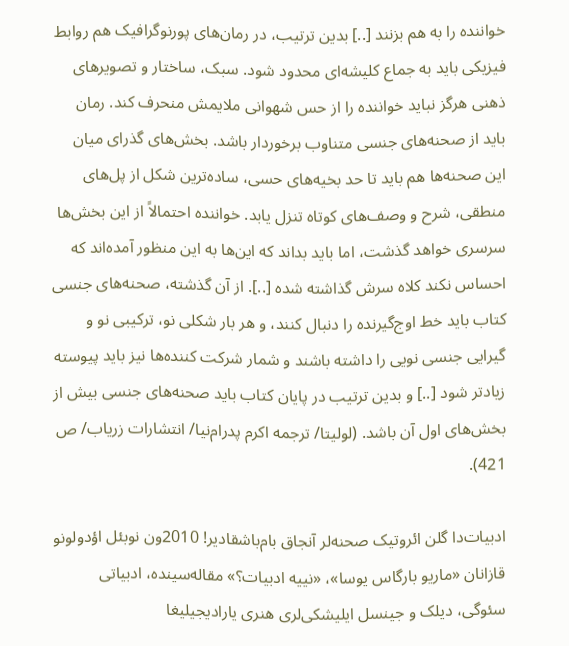خواننده را به هم بزنند [..] بدین ترتیب، در رمان‌های پورنوگرافیک هم روابط فیزیکی باید به جماع کلیشه‌ای محدود شود. سبک، ساختار و تصویرهای ذهنی هرگز نباید خواننده را از حس شهوانی ملایمش منحرف کند. رمان باید از صحنه‌های جنسی متناوب برخوردار باشد. بخش‌های گذرای میان این صحنه‌ها هم باید تا حد بخیه‌های حسی، ساده‌ترین شکل از پل‌های منطقی، شرح و وصف‌های کوتاه تنزل یابد. خواننده احتمالاً از این بخش‌ها سرسری خواهد گذشت، اما باید بداند که این‌ها به این منظور آمده‌اند که احساس نکند کلاه سرش گذاشته شده [..]. از آن گذشته، صحنه‌های جنسی کتاب باید خط اوج‌گیرنده را دنبال کنند، و هر بار شکلی نو، ترکیبی نو و گیرایی جنسی نویی را داشته باشند و شمار شرکت کننده‌ها نیز باید پیوسته زیادتر شود [..] و بدین ترتیب در پایان کتاب باید صحنه‌های جنسی بیش از بخش‌های اول آن باشد. (لولیتا/ ترجمه اکرم پدرام‌نیا/ انتشارات زریاب/ ص 421).

ادبیات‌دا گلن ائروتیک صحنه‌لر آنجاق بام‌باشقادیر! 2010ون نوبئل اؤدولونو قازانان «ماریو بارگاس یوسا»، «نییه ادبیات؟» مقاله‌سینده، ادبیاتی سئوگی، دیلک و جینسل ایلیشکی‌لری هنری یارادیجیلیغا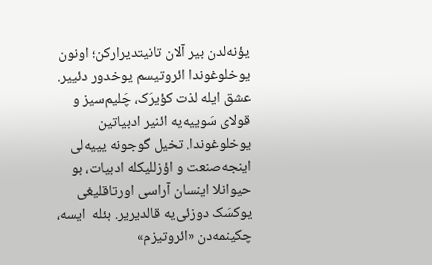یؤنه‌لدن بیر آلان تانیتدیرارکن؛ اونون یوخلوغوندا ائروتیسم یوخدور دئییر. عشق ایله لذت کؤیرَک، چَلیم‌سیز و قولای سَوییه‌یه ائنیر ادبیاتین یوخلوغوندا. تخیل گوجونه یییه‌لی اینجه‌صنعت و اؤزللیکله ادبیات، بو حیوانلا اینسان آراسی اورتاقلیغی یوکسَک دوزئی‌یه قالدیریر. بئله  ایسه، چکینمه‌دن «ائروتیزم»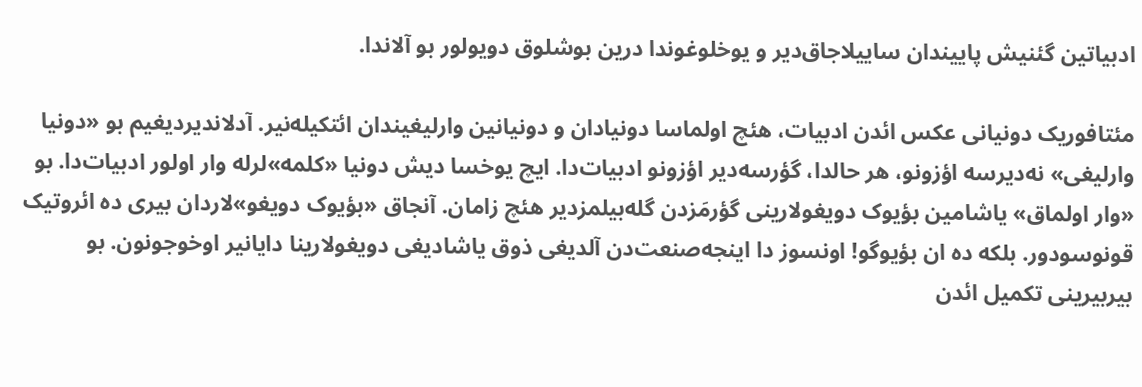ادبیاتین گئنیش پاییندان ساییلاجاق‌دیر و یوخلوغوندا درین بوشلوق دویولور بو آلاندا.

مئتافوریک دونیانی عکس ائدن ادبیات، هئچ اولماسا دونیادان و دونیانین وارلیغیندان ائتکیله‌نیر. آدلاندیردیغیم بو «دونیا وارلیغی» نه‌دیرسه اؤزونو، هر حالدا، گؤرسه‌دیر اؤزونو ادبیات‌دا. ایچ یوخسا دیش دونیا «کلمه»لرله وار اولور ادبیات‌دا. بو «وار اولماق» یاشامین بؤیوک دویغولارینی گؤرمَزدن گله‌بیلمزدیر هئچ زامان. آنجاق «بؤیوک دویغو»لاردان بیری ده ائروتیک قونوسودور. بلکه ده ان بؤیوگو! اونسوز دا اینجه‌صنعت‌دن آلدیغی ذوق یاشادیغی دویغولارینا دایانیر اوخوجونون. بو بیربیرینی تکمیل ائدن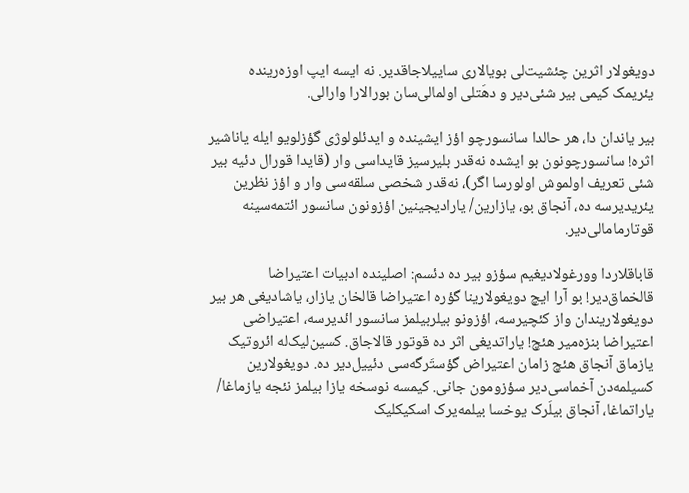دویغولار اثرین چئشیت‌لی بویالاری ساییلاجاقدیر. نه ایسه ایپ اوزه‌رینده یئریمک کیمی بیر شئی‌دیر و دهَتلی اولمالی‌سان بورالارا وارالی.

بیر یاندان دا، هر حالدا سانسورچو اؤز ایشینده و ایدئلولوژی گؤزلویو ایله یاناشیر اثره! سانسورچونون بو ایشده نه‌قدر بلیرسیز قایداسی وار (قایدا قورال دئیه بیر شئی تعریف اولموش اولورسا اگر)، نه‌قدر شخصی سلقه‌سی وار و اؤز نظرین یئریدیرسه ده، آنجاق بو، یازارین/ یارادیجینین اؤزونون سانسور ائتمه‌سینه قوتارمامالی‌دیر.

قاباقلاردا وورغولادیغیم سؤزو بیر ده دئسم: اصلینده ادبیات اعتیراضا قالخماق‌دیر! بو آرا ایچ دویغولارینا گؤره اعتیراضا قالخان یازار، یاشادیغی هر بیر دویغولاریندان واز کئچیرسه، اؤزونو بیلربیلمز سانسور ائدیرسه، اعتیراضی اعتیراضا بنزه‌میر هئچ! یاراتدیغی اثر ده قوتور قالاجاق. کسین‌لیک‌له ائروتیک یازماق آنجاق هئچ زامان اعتیراض گؤستَرگه‌سی دئییل‌دیر ده. دویغولارین کسیلمه‌دن آخماسی‌دیر سؤزومون جانی. کیمسه نوسخه یازا بیلمز نئجه یازماغا/ یاراتماغا، آنجاق بیلَرک یوخسا بیلمه‌یرک اسکیکلیک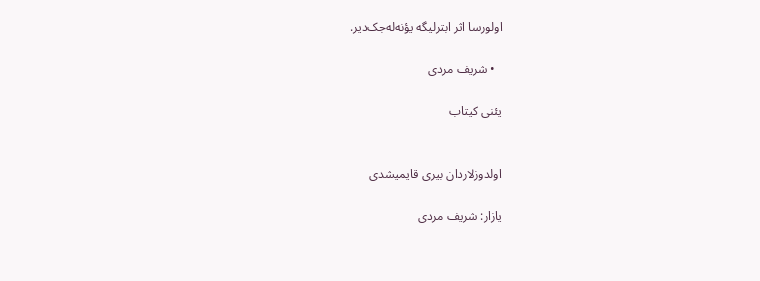اولورسا اثر ابترلیگه یؤنه‌له‌جک‌دیر.

  • شریف مردی

یئنی کیتاب


اولدوزلاردان بیری قایمیشدی

یازار: شریف مردی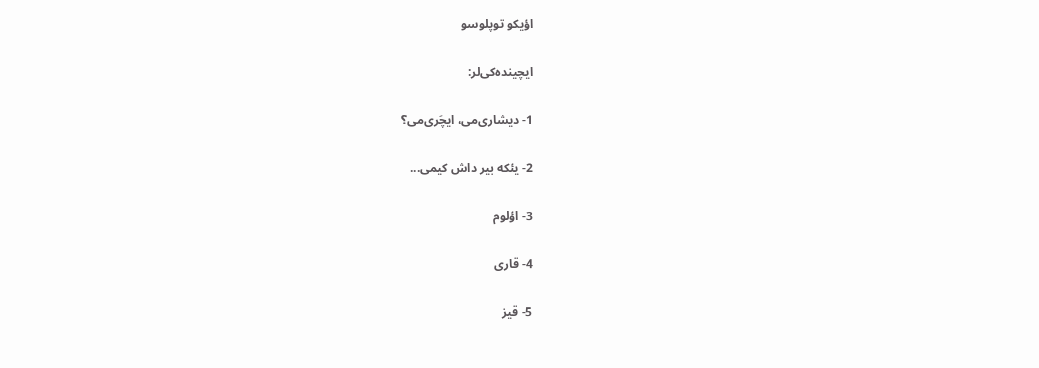اؤیکو توپلوسو

ایچینده‌کی‌لر:

1- دیشاری‌می، ایچَری‌می؟

2- یئکه بیر داش کیمی...

3- اؤلوم

4- قاری

5- قیز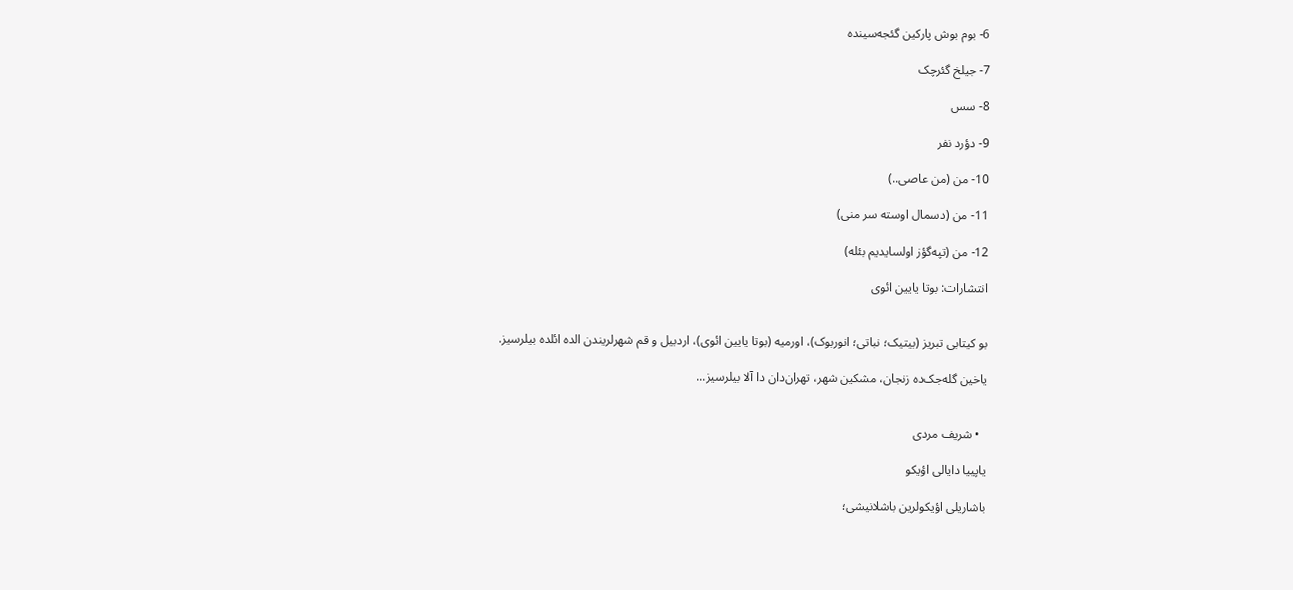6- بوم بوش پارکین گئجه‌سینده

7- جیلخ گئرچک

8- سس

9- دؤرد نفر

10- من (من عاصی..)

11- من (دسمال اوسته سر منی)

12- من (تپه‌گؤز اولسایدیم بئله)

انتشارات: بوتا یایین ائوی


بو کیتابی تبریز (بیتیک؛ نباتی؛ انوربوک)، اورمیه (بوتا یایین ائوی)، اردبیل و قم شهرلریندن الده ائلده بیلرسیز.

یاخین گله‌جک‌ده زنجان، مشکین شهر، تهران‌دان دا آلا بیلرسیز...


  • شریف مردی

یاپییا دایالی اؤیکو

باشاریلی اؤیکولرین باشلانیشی؛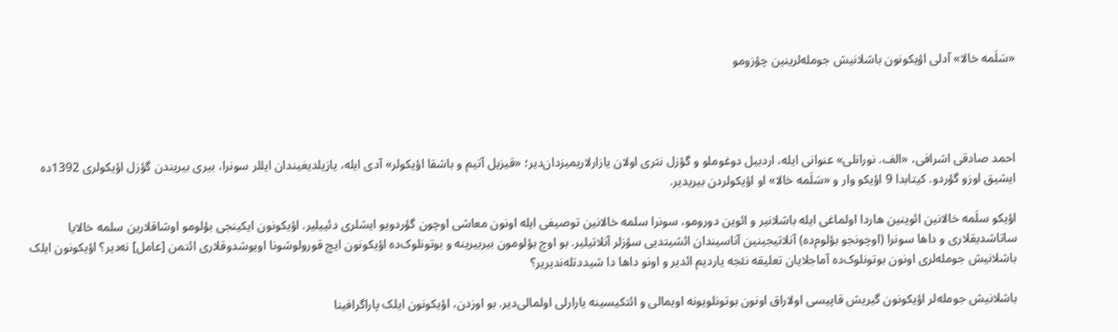«سَلَمه خالا» آدلی اؤیکونون باشلانیش جومله‌لرینین چؤزومو




احمد صادقی اشرافی، «الف. نورانلی» عنوانی ایله، اردبیل دوغوملو و گؤزل نثری اولان یازارلاریمیزدان‌دیر؛ «قیزیل آتیم و باشقا اؤیکولر» آدی ایله، یازیلدیغیندان ایللر سونرا، بیری بیریندن گؤزل اؤیکولری 1392ده ایشیق اوزو گؤردو. کیتابدا 9 اؤیکو وار و «سَلَمه خالا» او اؤیکولردن بیریدیر.

اؤیکو سلَمه خالانین ائوینین هاردا اولماغی ایله باشلانیر و ائوین دورومو، سونرا سلمه خالانین توصیفی ایله اونون معاشی اوچون گؤردویو ایشلری دئییلیر. اؤیکونون ایکینجی بؤلومو اوشاقلارین سلمه خالایا ساتاشدیقلاری و داها سونرا (اوچونجو بؤلوم‌ده) آنلاتیجینین آناسیندان ائشیتدیی سؤزلر آنلاتیلیر. بو اوچ بؤلومون بیربیرینه و بوتونلوک‌ده اؤیکونون ایچ قورولوشونا اویوشدوقلاری ائتمن [عامل] نه‌دیر؟ اؤیکونون ایلک باشلانیش جومله‌لری اونون بوتونلوک‌ده آماجلایان تعلیقه نئجه یاردیم ائدیر و اونو داها دا شیددتله‌ندیریر؟

باشلانیش جومله‌لر اؤیکونون گیریش قاپیسی اولاراق اونون بوتونلویونه اویمالی و ائتکیسینه یارارلی اولمالی‌دیر. بو اوزدن، اؤیکونون ایلک پاراگرافینا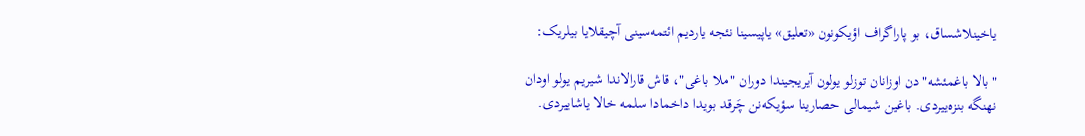یاخینلاشساق، بو پاراگراف اؤیکونون «تعلیق» یاپیسینا نئجه یاردیم ائتمه‌سینی آچیقلایا بیلریک:

"بالا باغمئشه"دن اوزانان توزلو یولون آیریجیندا دوران "ملا باغی"، قاش قارالاندا شیریم یولو اودان نهنگه بنزه‌ییردی. باغین شیمالی حصارینا سؤیکه‌نن چَرقد بویدا داخمادا سلمه خالا یاشاییردی.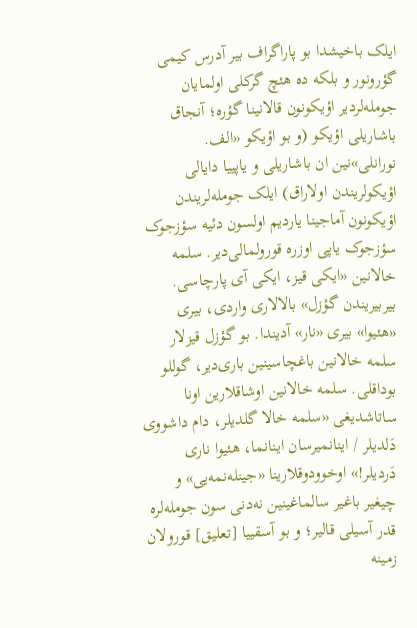ایلک باخیشدا بو پاراگراف بیر آدرس کیمی گؤرونور و بلکه ده هئچ گرکلی اولمایان جومله‌لردیر اؤیکونون قالانینا گؤره؛ آنجاق باشاریلی اؤیکو (و بو اؤیکو «الف. نورانلی»نین ان باشاریلی و یاپییا دایالی اؤیکولریندن اولاراق) ایلک جومله‌لریندن اؤیکونون آماجینا یاردیم اولسون دئیه سؤزجوک سؤزجوک یاپی اوزره قورولمالی‌دیر. سلمه خالانین «ایکی قیز، ایکی آی پارچاسی. بیربیریندن گؤزل» بالالاری واردی، بیری «هئیوا» بیری «نار» آدیندا. بو گؤزل قیزلار سلمه خالانین باغچاسینین باری‌دیر، گوللو بوداقلی. سلمه خالانین اوشاقلارین اونا ساتاشدیغی «سلمه خالا گلدیلر، دام داشووی دَلدیلر / اینانمیرسان اینانما، هئیوا ناری دَردیلر!» اوخوودوقلارینا «جینله‌نمه‌یی» و چیغیر باغیر سالماغینین نه‌دنی سون جومله‌لره قدر آسیلی قالیر؛ و بو آسقییا [تعلیق] قورولان زمینه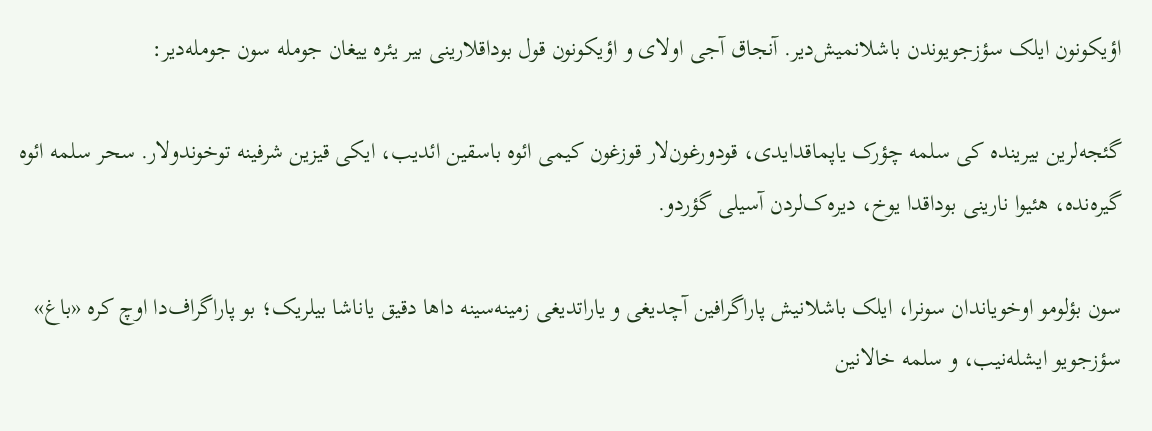اؤیکونون ایلک سؤزجویوندن باشلانمیش‌دیر. آنجاق آجی اولای و اؤیکونون قول بوداقلارینی بیر یئره ییغان جومله سون جومله‌دیر:

گئجه‌لرین بیرینده کی سلمه چؤرک یاپماقدایدی، قودورغون‌لار قوزغون کیمی ائوه باسقین ائدیب، ایکی قیزین شرفینه توخوندولار. سحر سلمه ائوه گیره‌نده، هئیوا نارینی بوداقدا یوخ، دیره‌ک‌لردن آسیلی گؤردو.

سون بؤلومو اوخویاندان سونرا، ایلک باشلانیش پاراگرافین آچدیغی و یاراتدیغی زمینه‌سینه داها دقیق یاناشا بیلریک؛ بو پاراگراف‌دا اوچ کره «باغ» سؤزجویو ایشله‌نیب، و سلمه خالانین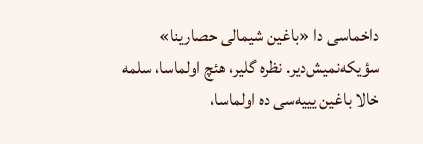داخماسی دا «باغین شیمالی حصارینا» سؤیکه‌نمیش‌دیر. نظره گلیر، هئچ اولماسا، سلمه خالا باغین یییه‌سی ده اولماسا،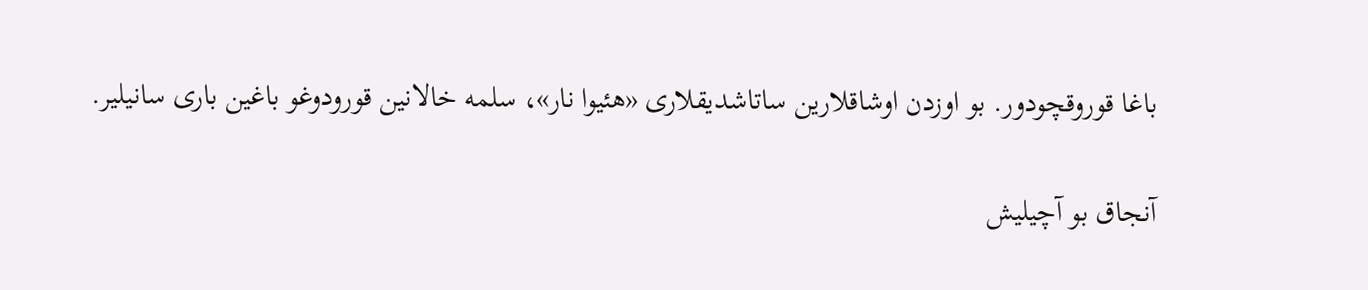باغا قوروقچودور. بو اوزدن اوشاقلارین ساتاشدیقلاری «هئیوا نار»، سلمه خالانین قورودوغو باغین باری سانیلیر.

آنجاق بو آچیلیش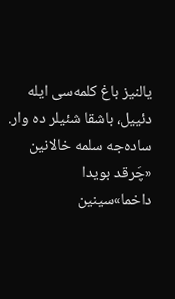یالنیز باغ کلمه‌سی ایله دئییل، باشقا شئیلر ده وار. ساده‌جه سلمه خالانین «چَرقد بویدا داخما»سینین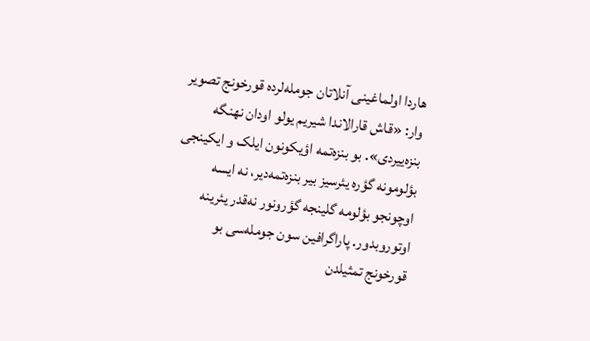هاردا اولماغینی آنلاتان جومله‌لرده قورخونج تصویر وار: «قاش قارالاندا شیریم یولو اودان نهنگه بنزه‌ییردی». بو بنزه‌تمه اؤیکونون ایلک و ایکینجی بؤلومونه گؤره یئرسیز بیر بنزه‌تمه‌دیر، نه ایسه اوچونجو بؤلومه گلینجه گؤرونور نه‌قدر یئرینه اوتوروبدور. پاراگرافین سون جومله‌سی بو قورخونج تمثیلدن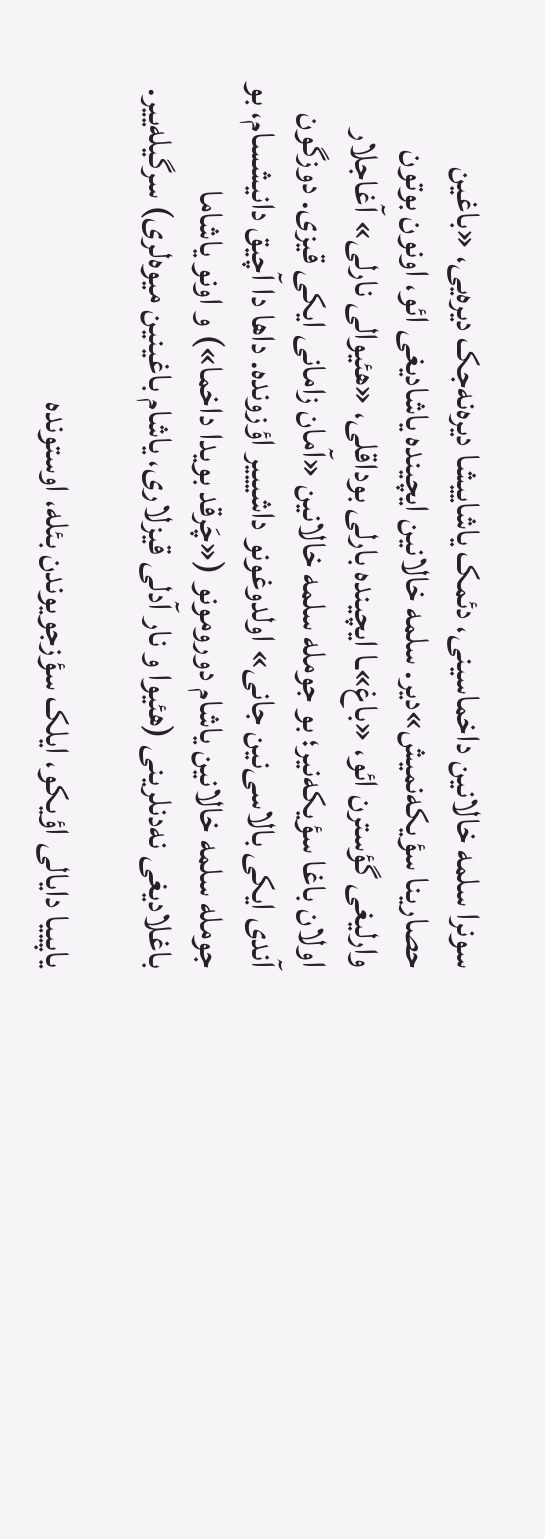سونرا سلمه خالانین داخماسینی، دئمک یاشاییشا دیره‌نه‌جک دیره‌یی، «باغین حصارینا سؤیکه‌نمیش»دیر. سلمه خالانین ایچینده یاشادیغی ائو، اونون بوتون وارلیغی گؤسترن ائو، «باغ»ـا ایچینده بارلی بوداقلی، «هئیوالی نارلی» آغاجلار اولان باغا سؤیکه‌نیر؛ بو جومله سلمه خالانین «آمان زامانی ایکی قیزی. دوزگون آندی ایکی بالاسی‌نین جانی» اولدوغونو داشیییر اؤزونده. داها دا آچیق دانیشسام، بو جومله سلمه خالانین یاشام دورومونو («چَرقد بویدا داخما») و اونو یاشاما باغلادیغی نه‌دنلرینی (هئیوا و نار آدلی قیزلاری، یاشام باغینین میوه‌لری) سرگیله‌ییر.

یاپییا دایالی اؤیکو، ایلک سؤزجویوندن بئله، اوستونده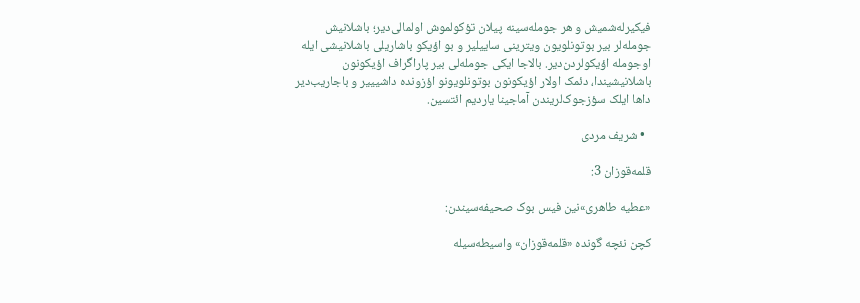فیکیرله‌شمیش و هر جومله‌سینه پیلان تؤکولموش اولمالی‌دیر؛ باشلانیش جومله‌لر بیر بوتونلویون ویترینی ساییلیر و بو اؤیکو باشاریلی باشلانیشی ایله اوجومله اؤیکولردن‌دیر. بالاجا ایکی جومله‌لی بیر پاراگراف اؤیکونون باشلانیشیندا، دئمک اولار اؤیکونون بوتونلویونو اؤزونده داشیییر و باجاریب‌دیر داها ایلک سؤزجوک‌لریندن آماجینا یاردیم ائتسین.

  • شریف مردی

قلمه‌قوزان 3:

«عطیه طاهری»نین فیس بوک صحیفه‌سیندن:

کچن نئچه گونده «قلمه‌قوزان» واسیطه‌سیله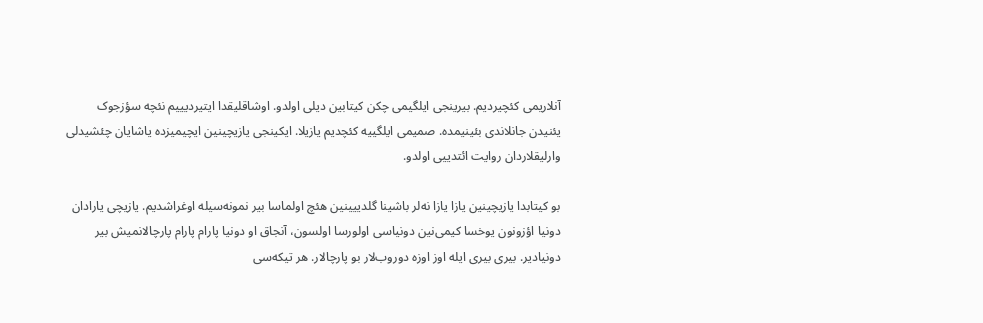آنلاریمی کئچیردیم. بیرینجی ایلگیمی چکن کیتابین دیلی اولدو. اوشاقلیقدا ایتیردیییم نئچه سؤزجوک یئنیدن جانلاندی بئینیمده. صمیمی ایلگییه کئچدیم یازیلا. ایکینجی یازیچینین ایچیمیزده یاشایان چئشیدلی وارلیقلاردان روایت ائتدییی اولدو.

بو کیتابدا یازیچینین یازا یازا نه‌لر باشینا گلدییینین هئچ اولماسا بیر نمونه‌سیله اوغراشدیم. یازیچی یارادان دونیا اؤزونون یوخسا کیمی‌نین دونیاسی اولورسا اولسون، آنجاق او دونیا پارام پارام پارچالانمیش بیر دونیادیر. بیری بیری ایله اوز اوزه دوروب‌لار بو پارچالار. هر تیکه‌سی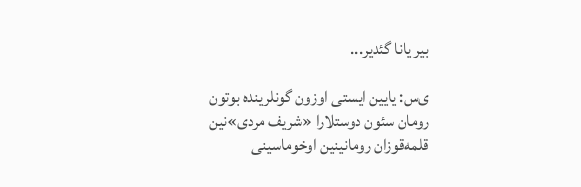بیر یانا گئدیر...

ی‌س: یایین ایستی اوزون گونلرینده بوتون رومان سئون دوستلارا «شریف مردی»نین قلمه‌قوزان رومانینین اوخوماسینی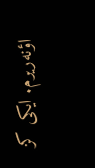اؤنه‌ریرم. ایکی کز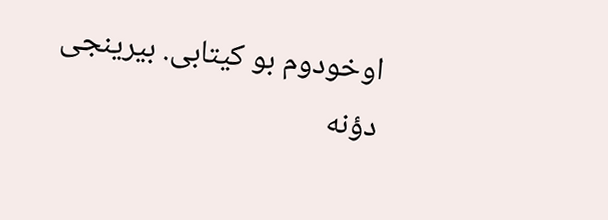اوخودوم بو کیتابی. بیرینجی دؤنه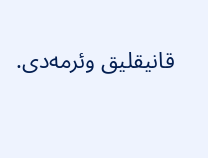قانیقلیق وئرمه‌دی.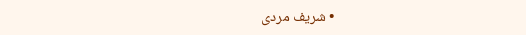• شریف مردی